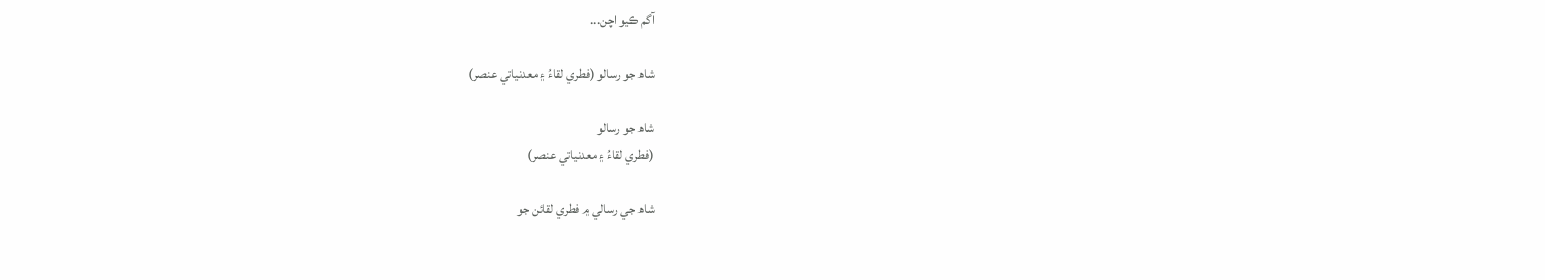آگم ڪيو اچن...

شاھ جو رسالو (فطري لقاءُ ۽ معدنياتي عنصر)

شاھ جو رسالو
(فطري لقاءُ ۽ معدنياتي عنصر)

شاھ جي رسالي ۾ فطري لقائن جو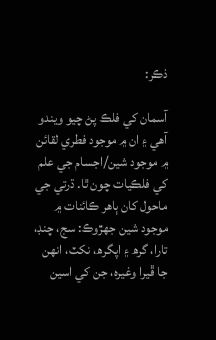ذڪر:

آسمان کي فلڪ پڻ چيو ويندو آھي ۽ ان ۾ موجود فطري لقائن ۾ موجود شين/اجسام جي علم کي فلڪيات چون ٿا. ڌرتي جي ماحول کان ٻاھر ڪائنات ۾ موجود شين جھڙوڪ: سج، چنڊ، تارا، گرھ ۽ اپگرھ، نکٽ، انهن جا ڦيرا وغيرہ، جن کي اسين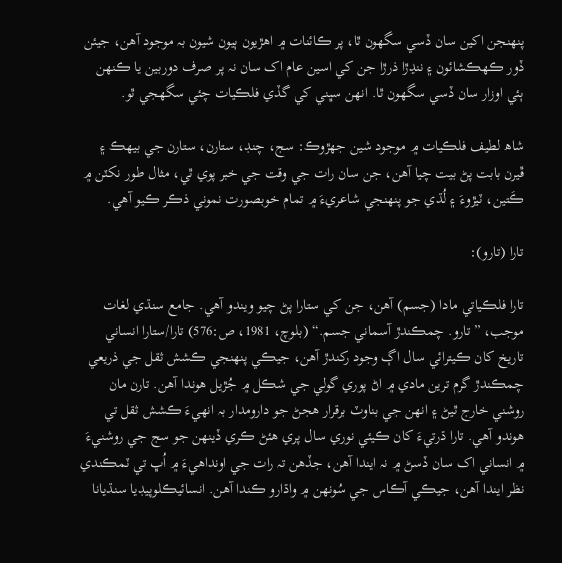پنھنجن اکين سان ڏسي سگهون ٿا، پر ڪائنات ۾ اھڙيون ٻيون شيون بہ موجود آھن، جيئن ڏور ڪھڪشائون ۽ ننڍڙا ذرڙا جن کي اسين عام اک سان نہ پر صرف دوربين يا ڪنھن ٻئي اوزار سان ڏسي سگهون ٿا. انهن سڀني کي گڏي فلڪيات چئي سگهجي ٿو.

شاھ لطيف فلڪيات ۾ موجود شين جھڙوڪ: سج، چنڊ، ستارن، ستارن جي بيھڪ ۽ ڦيرن بابت پڻ بيت چيا آھن، جن سان رات جي وقت جي خبر پوي ٿي، مثال طور نکٽن ۾ ڪَتين، ٽيڙوءَ ۽ لُڌي جو پنھنجي شاعريءَ ۾ تمام خوبصورت نموني ذڪر ڪيو آھي.

تارا (تارو):

تارا فلڪياتي مادا (جسم) آھن، جن کي ستارا پڻ چيو ويندو آھي. جامع سنڌي لغات موجب، ”تارو. چمڪندڙ آسماني جسم.“ (بلوچ، 1981، ص:576) تارا/ستارا انساني تاريخ کان ڪيترائي سال اڳ وجود رکندڙ آھن، جيڪي پنھنجي ڪشش ثقل جي ذريعي چمڪندڙ گرم ترين مادي ۾ اڻ پوري گولي جي شڪل ۾ جُڙيل ھوندا آھن. تارن مان روشني خارج ٿيڻ ۽ انهن جي بناوٽ برقرار ھجڻ جو دارومدار بہ انهيءَ ڪشش ثقل تي ھوندو آھي. تارا ڌرتيءَ کان ڪيئي نوري سال پري ھئڻ ڪري ڏينھن جو سج جي روشنيءَ ۾ انساني اک سان ڏسڻ ۾ نہ ايندا آھن، جڏهن تہ رات جي اونداھيءَ ۾ اُڀ تي ٽمڪندي نظر ايندا آھن، جيڪي آڪاس جي سُونهن ۾ واڌارو ڪندا آھن. انسائيڪلوپيڊيا سنڌيانا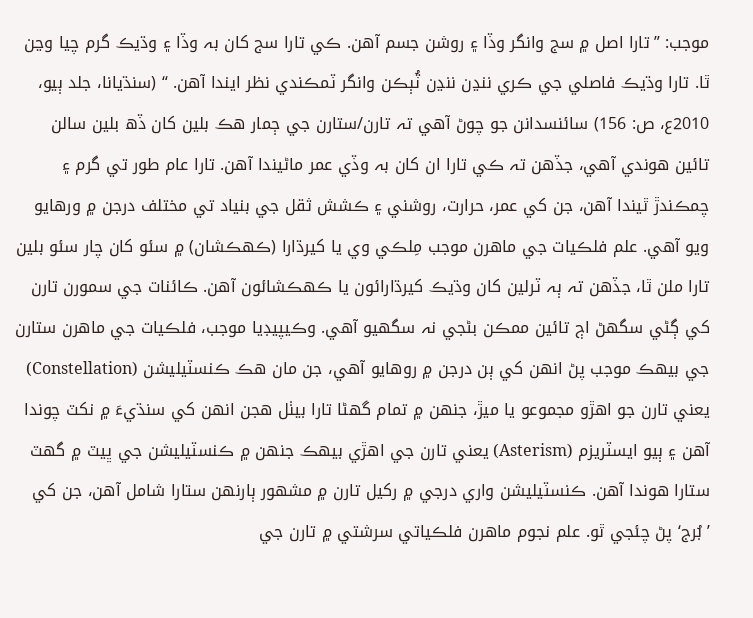موجب: ”تارا اصل ۾ سج وانگر وڏا ۽ روشن جسم آھن. ڪي تارا سج کان بہ وڏا ۽ وڌيڪ گرم چيا وڃن ٿا. تارا وڌيڪ فاصلي جي ڪري ننڍن ننڍن ٽُٻڪن وانگر ٽمڪندي نظر ايندا آھن. “ (سنڌيانا، جلد ٻيو، 2010ع، ص: 156) سائنسدانن جو چوڻ آھي تہ تارن/ستارن جي ڄمار ھڪ بلين کان ڏھ بلين سالن تائين ھوندي آھي، جڏهن تہ ڪي تارا ان کان بہ وڏي عمر ماڻيندا آھن. تارا عام طور تي گرم ۽ چمڪندڙ ٿيندا آھن، جن کي عمر، حرارت، روشني ۽ ڪشش ثقل جي بنياد تي مختلف درجن ۾ ورهايو ويو آھي. علم فلڪيات جي ماھرن موجب مِلڪي وي يا کيرڌارا (ڪھڪشان) ۾ سئو کان چار سئو بلين تارا ملن ٿا، جڏهن تہ ٻہ ٽرلين کان وڌيڪ کيرڌارائون يا ڪھڪشائون آھن. ڪائنات جي سمورن تارن کي ڳڻي سگهڻ اڄ تائين ممڪن بڻجي نہ سگهيو آھي. وڪيپيڊيا موجب، فلڪيات جي ماھرن ستارن جي بيھڪ موجب پڻ انهن کي ٻن درجن ۾ روهايو آھي، جن مان ھڪ ڪنسٽيليشن (Constellation) يعني تارن جو اھڙو مجموعو يا ميڙ، جنھن ۾ تمام گهڻا تارا بيٺل ھجن انهن کي سنڌيءَ ۾ نکٽ چوندا آھن ۽ ٻيو ايسٽريزم (Asterism) يعني تارن جي اھڙي بيھڪ جنھن ۾ ڪنسٽيليشن جي ڀيٽ ۾ گهٽ ستارا ھوندا آھن. ڪنسٽيليشن واري درجي ۾ رکيل تارن ۾ مشھور ٻارنھن ستارا شامل آھن، جن کي ’بُرج‘ پڻ چئجي ٿو. علم نجوم ماھرن فلڪياتي سرشتي ۾ تارن جي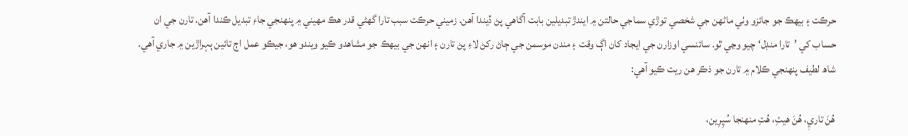حرڪت ۽ بيھڪ جو جائزو وٺي ماڻهن جي شخصي توڙي سماجي حالتن ۾ ايندڙ تبديلين بابت آگاھي پڻ ڏيندا آھن. زميني حرڪت سبب تارا گهڻي قدر ھڪ مھيني ۾ پنھنجي جاءِ تبديل ڪندا آھن. تارن جي ان حساب کي ’تارا منڊل‘ چيو وڃي ٿو. سائنسي اوزارن جي ايجاد کان اڳ وقت ۽ مندن موسمن جي ڄاڻ رکڻ لاءِ پڻ تارن ۽ انهن جي بيھڪ جو مشاھدو ڪيو ويندو ھو، جيڪو عمل اڄ تائين ٻہراڙين ۾ جاري آھي. شاھ لطيف پنھنجي ڪلام ۾ تارن جو ذڪر ھن ريت ڪيو آھي:

ھُنَ تاريٖ، ھُنَ ھيٺِ، ھُتِ منھنجا سُپِرِين،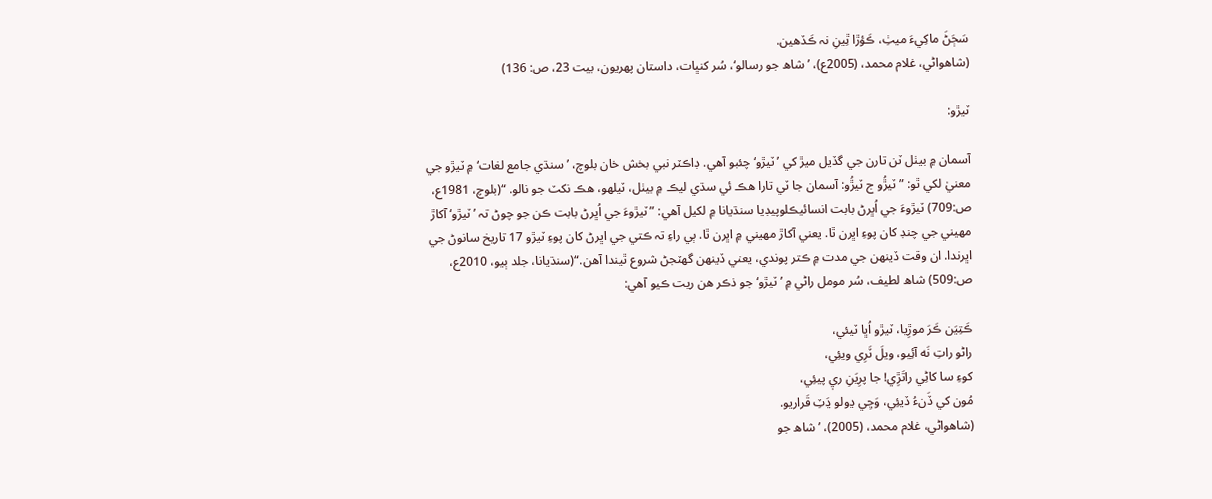سَڄَڻَ ماکِيءَ ميٺِ، ڪَؤڙا ٿِينِ نہ ڪَڏهين.
(شاھواڻي، غلام محمد، (2005ع)، ’شاھ جو رسالو‘، سُر کنڀات، داستان پھريون، بيت 23، ص: 136)

ٽيڙو:

آسمان ۾ بيٺل ٽن تارن جي گڏيل ميڙ کي ’ٽيڙو‘ چئبو آھي. ڊاڪٽر نبي بخش خان بلوچ، ’سنڌي جامع لغات‘ ۾ ٽيڙو جي معنيٰ لکي ٿو: ” ٽيڙُو ج ٽيڙُو: آسمان جا ٽي تارا ھڪ ئي سڌي ليڪ ۾ بيٺل، ٽيلھو، ھڪ نکٽ جو نالو. “(بلوچ، 1981ع، ص:709) ٽيڙوءَ جي اُڀرڻ بابت انسائيڪلوپيڊيا سنڌيانا ۾ لکيل آھي: ”ٽيڙوءَ جي اُڀرڻ بابت ڪن جو چوڻ تہ ’ٽيڙو‘ آکاڙ مھيني جي چنڊ کان پوءِ اڀرن ٿا. يعني آکاڙ مھيني ۾ اڀرن ٿا. ٻي راءِ تہ ڪتي جي اڀرڻ کان پوءِ ٽيڙو 17 تاريخ سانوڻ جي اڀرندا. ان وقت ڏينھن جي مدت ۾ ڪتر پوندي، يعني ڏينھن گهٽجڻ شروع ٿيندا آھن.“(سنڌيانا، جلد ٻيو، 2010ع، ص:509) شاھ لطيف، سُر مومل راڻي ۾ ’ٽيڙو‘ جو ذڪر ھن ريت ڪيو آھي:

ڪَتِيَن ڪَرَ موڙِيا، ٽيڙو اُڀا ٽيئي،
راڻو راتِ نَه آئِيو، ويلَ ٽَرِي ويئِي،
کوءِ سا کاڻِي راتَڙِي! جا پرِيَنِ ريٖ پيئِي،
مُون کي ڏَنءُ ڏيئِي، وَڃِي ڍولو ڍَٽِ قَراريو.
(شاھواڻي، غلام محمد، (2005)، ’شاھ جو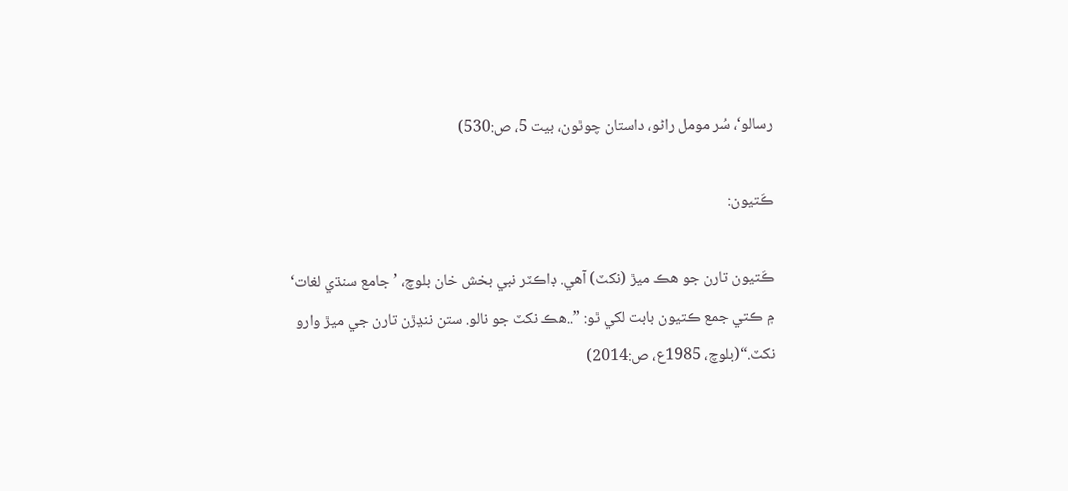رسالو‘، سُر مومل راڻو، داستان چوٿون، بيت 5، ص:530)

ڪَتيون:

ڪَتيون تارن جو ھڪ ميڙ (نکٽ) آھي. ڊاڪٽر نبي بخش خان بلوچ، ’جامع سنڌي لغات‘ ۾ ڪتي جمع ڪتيون بابت لکي ٿو: ”..هڪ نکٽ جو نالو. ستن ننڍڙن تارن جي ميڙ وارو نکٽ.“(بلوچ، 1985ع، ص:2014)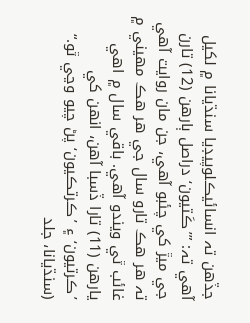جڏهن تہ انسائيڪلوپيڊيا سنڌيانا ۾ لکيل آھي تہ: ”’ڪَتيون‘ دراصل ٻارهن (12) تارن جي ميڙ کي چئبو آھي، جن مان روايت آھي تہ ھر ھڪ تارو سال جي ھر ھڪ مھيني ۾ غائب ٿي ويندو آھي. باقي سال ۾ اھي يارهن (11) تارا ڏسبا آھن، انهن کي ’ڪرتيون‘ ۽ ’ڪرتڪيون‘ پڻ چيو وڃي ٿو.“ (سنڌيانا، جلد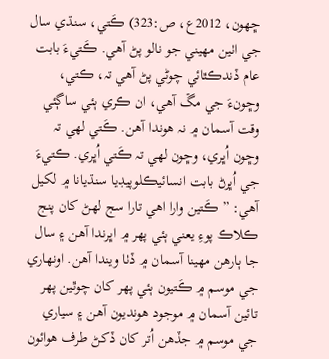ڇھون، 2012ع، ص:323) ڪَتي، سنڌي سال جي اٺين مھيني جو نالو پڻ آھي. ڪَتيءَ بابت عام ڏندڪٿائي چوڻي پڻ آھي تہ، ڪتي، وڇونءَ جي مڱ آھي، ان ڪري ٻئي ساڳئي وقت آسمان ۾ نہ ھوندا آھن. ڪَتي لھي تہ وڇون اُڀري، وڇون لھي تہ ڪَتي اُڀري. ڪتيءَ جي اُڀرڻ بابت انسائيڪلوپيڊيا سنڌيانا ۾ لکيل آھي: ” ڪَتين وارا اھي تارا سج لهڻ کان پنج ڪلاڪ پوءِ يعني ٻئي پھر ۾ اڀرندا آھن ۽ سال جا ٻارهن مھينا آسمان ۾ ڏٺا ويندا آھن. اونهاري جي موسم ۾ ڪَتيون ٻئي پھر کان چوٿين پھر تائين آسمان ۾ موجود ھونديون آھن ۽ سياري جي موسم ۾ جڏهن اُتر کان ڏکڻ طرف ھوائون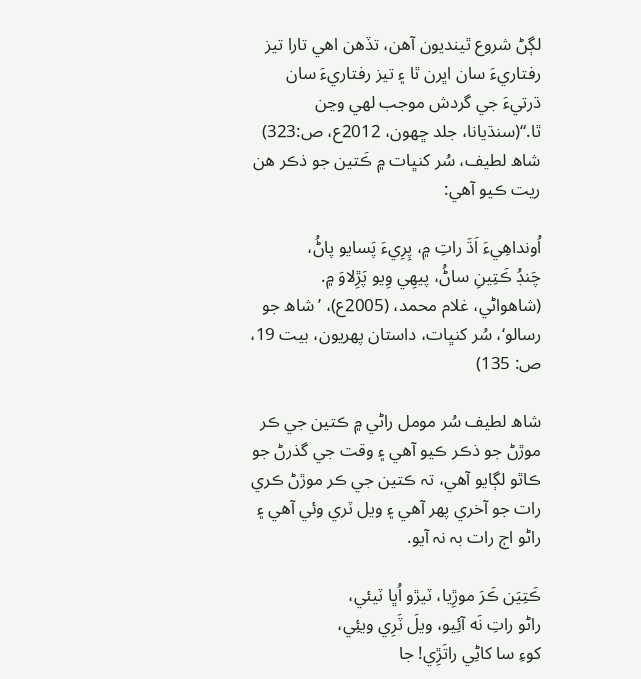لڳڻ شروع ٿينديون آھن، تڏهن اھي تارا تيز رفتاريءَ سان اڀرن ٿا ۽ تيز رفتاريءَ سان ڌرتيءَ جي گردش موجب لھي وڃن ٿا.“(سنڌيانا، جلد ڇھون، 2012ع، ص:323) شاھ لطيف، سُر کنڀات ۾ ڪَتين جو ذڪر ھن ريت ڪيو آھي:

اُونداھِيءَ اَڌَ راتِ ۾، پِرِيءَ پَسايو پاڻُ،
چَنڊُ ڪَتِينِ ساڻُ، پيهِي وِيو پَڙِلاوَ ۾.
(شاھواڻي، غلام محمد، (2005ع)، ’شاھ جو رسالو‘، سُر کنڀات، داستان پھريون، بيت 19، ص: 135)

شاھ لطيف سُر مومل راڻي ۾ ڪتين جي ڪر موڙڻ جو ذڪر ڪيو آھي ۽ وقت جي گذرڻ جو ڪاٿو لڳايو آھي، تہ ڪتين جي ڪر موڙڻ ڪري رات جو آخري پھر آھي ۽ ويل ٽري وئي آھي ۽ راڻو اڄ رات بہ نہ آيو.

ڪَتِيَن ڪَرَ موڙِيا، ٽيڙو اُڀا ٽيئي،
راڻو راتِ نَه آئِيو، ويلَ ٽَرِي ويئِي،
کوءِ سا کاڻِي راتَڙِي! جا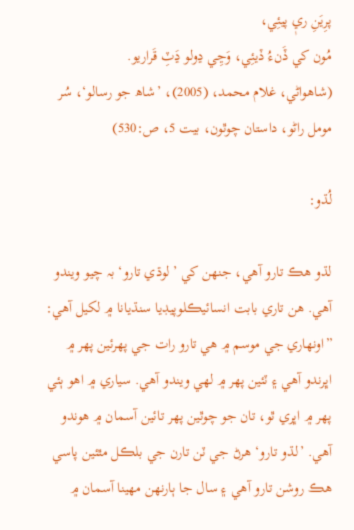پرِيَنِ ريٖ پيئِي،
مُون کي ڏَنءُ ڏيئِي، وَڃِي ڍولو ڍَٽِ قَراريو.
(شاھواڻي، غلام محمد، (2005)، ’شاھ جو رسالو‘، سُر مومل راڻو، داستان چوٿون، بيت 5، ص:530)

لُڌو:

لڌو ھڪ تارو آھي، جنھن کي ’لوڌي تارو‘ بہ چيو ويندو آھي. ھن تاري بابت انسائيڪلوپيڊيا سنڌيانا ۾ لکيل آھي: ”اونهاري جي موسم ۾ ھي تارو رات جي پھرئين پھر ۾ اڀرندو آھي ۽ ٽئين پھر ۾ لھي ويندو آھي. سياري ۾ اھو ٻئي پھر ۾ اڀري ٿو، تان جو چوٿين پھر تائين آسمان ۾ ھوندو آھي. ’لڌو تارو‘ ھرڻ جي ٽن تارن جي بلڪل مٿئين پاسي ھڪ روشن تارو آھي ۽ سال جا ٻارنھن مھينا آسمان ۾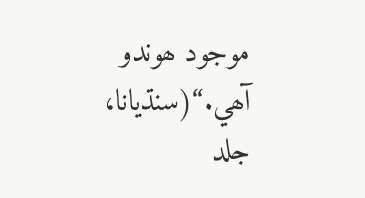موجود ھوندو آھي.“(سنڌيانا، جلد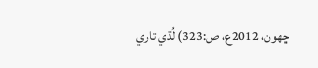ڇھون، 2012ع، ص:323) لُڌي تاري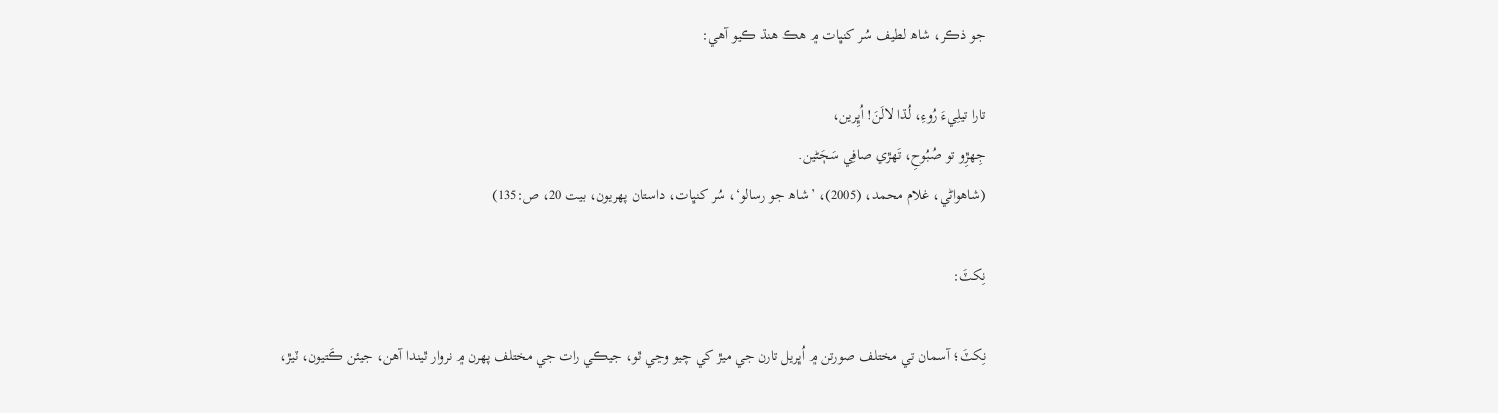جو ذڪر، شاھ لطيف سُر کنڀات ۾ ھڪ ھنڌ ڪيو آھي:

تارا تيلِيءَ رُوءِ، لُڌا لالَنَ! اُڀِرين،
جِهڙِو تو صُبُوحِ، تَھڙي صافِي سَڄَڻين.
(شاھواڻي، غلام محمد، (2005)، ’شاھ جو رسالو‘، سُر کنڀات، داستان پھريون، بيت 20، ص:135)

نِکٽَ:

نِکٽَ؛ آسمان تي مختلف صورتن ۾ اُڀريل تارن جي ميڙ کي چيو وڃي ٿو، جيڪي رات جي مختلف پھرن ۾ نروار ٿيندا آھن، جيئن ڪَتيون، ٽيڙ،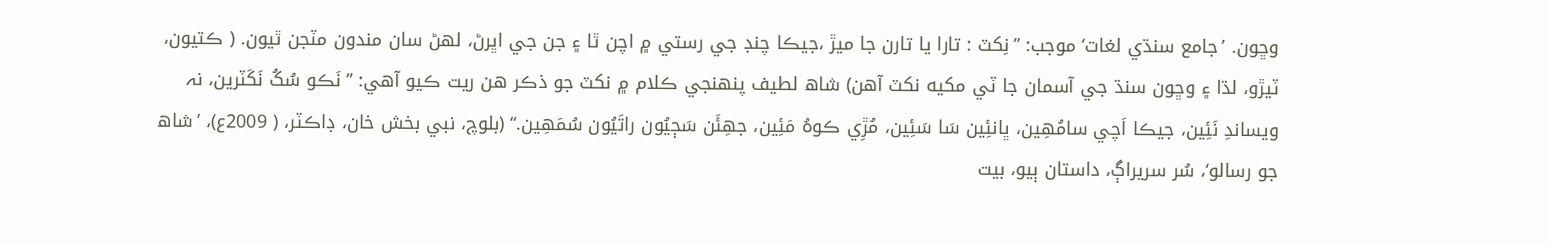وڇون. ’جامع سنڌي لغات‘ موجب: ”نِکٽ : تارا يا تارن جا ميڙ ،جيڪا چنڊ جي رستي ۾ اچن ٿا ۽ جن جي اڀرڻ، لھڻ سان مندون مٽجن ٿيون. ( ڪتيون، ٽيڙو، لڌا ۽ وڇون سنڌ جي آسمان جا ٽي مکيه نکٽ آھن) شاھ لطيف پنھنجي ڪلام ۾ نکٽ جو ذڪر ھن ريت ڪيو آھي: ”نَڪو سُکُ نَکَٽرين، نہ ويساندِ نَئِين، جيڪا اَچي سامُھِين، ڀانئِين سَا سَئِين، مُڙِي ڪوهُ مَئِين، جھِئَن سَڄيُون راتَيُون سُمَھِين.“ (بلوچ، نبي بخش خان، ڊاڪٽر، ( 2009ع)، ’شاھ جو رسالو‘، سُر سريراڳ، داستان ٻيو، بيت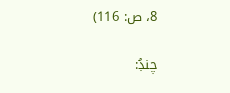8، ص: 116)

چنڊُ: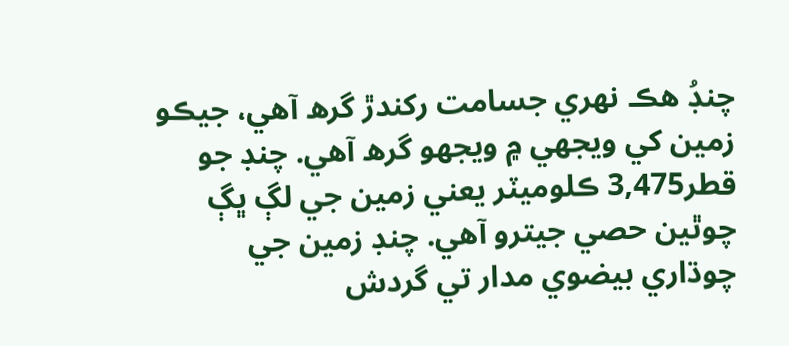چنڊُ ھڪ نھري جسامت رکندڙ گرھ آھي، جيڪو زمين کي ويجھي ۾ ويجھو گرھ آھي. چنڊ جو قطر3,475 ڪلوميٽر يعني زمين جي لڳ ڀڳ چوٿين حصي جيترو آھي. چنڊ زمين جي چوڌاري بيضوي مدار تي گردش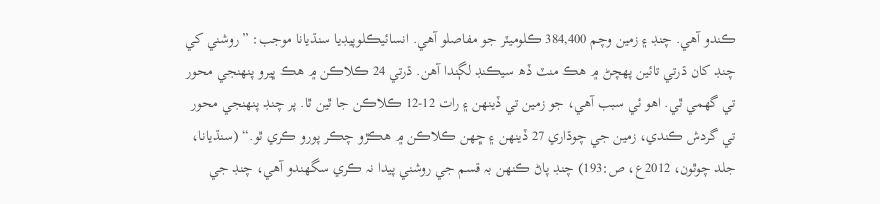ڪندو آھي. چنڊ ۽ زمين وچم 384,400 ڪلوميٽر جو مفاصلو آھي. انسائيڪلوپيڊيا سنڌيانا موجب: ”روشني کي چنڊ کان ڌرتي تائين پھچڻ ۾ ھڪ منٽ ڏھ سيڪنڊ لڳندا آھن. ڌرتي 24 ڪلاڪن ۾ ھڪ ڀيرو پنھنجي محور تي گهمي ٿي. اھو ئي سبب آھي، جو زمين تي ڏينھن ۽ رات 12-12 ڪلاڪن جا ٿين ٿا. پر چنڊ پنھنجي محور تي گردش ڪندي، زمين جي چوڌاري 27 ڏينھن ۽ ڇھن ڪلاڪن ۾ ھڪڙو چڪر پورو ڪري ٿو.“ (سنڌيانا، جلد چوٿون، 2012ع، ص:193) چنڊ پاڻ ڪنھن بہ قسم جي روشني پيدا نہ ڪري سگهندو آھي، چنڊ جي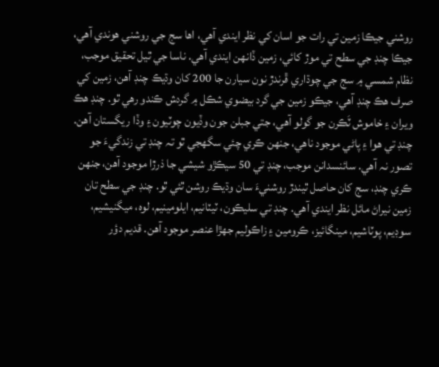روشني جيڪا زمين تي رات جو اسان کي نظر ايندي آھي، اھا سج جي روشني ھوندي آھي، جيڪا چنڊ جي سطح تي موڙ کائي، زمين ڏانھن ايندي آھي. ناسا جي ٿيل تحقيق موجب، نظام شمسي ۾ سج جي چوڌاري ڦرندڙ نون سيارن جا 200 کان وڌيڪ چنڊ آھن، زمين کي صرف ھڪ چنڊ آھي، جيڪو زمين جي گرد بيضوي شڪل ۾ گردش ڪندو رهي ٿو. چنڊ ھڪ ويران ۽ خاموش ٽَڪرن جو گولو آھي، جتي جبلن جون وڏيون چوٽيون ۽ وڏا ريگستان آھن. چنڊ تي ھوا ۽ پاڻي موجود ناھي، جنھن ڪري چئي سگهجي ٿو تہ چنڊ تي زندگيءَ جو تصور نہ آھي. سائنسدانن موجب، چنڊ تي 50 سيڪڙو شيشي جا ذرڙا موجود آھن، جنھن ڪري چنڊ، سج کان حاصل ٿيندڙ روشنيءَ سان وڌيڪ روشن ٿئي ٿو. چنڊ جي سطح تان زمين نيراڻ مائل نظر ايندي آھي. چنڊ تي سليڪون، ٽيٽانيم، ايلومينيم، لوه، ميگنيشيم، سوڊيم، پوٽاشيم، مينگائيز، ڪرومين ۽ زاڪوليم جھڙا عنصر موجود آھن. قديم دؤر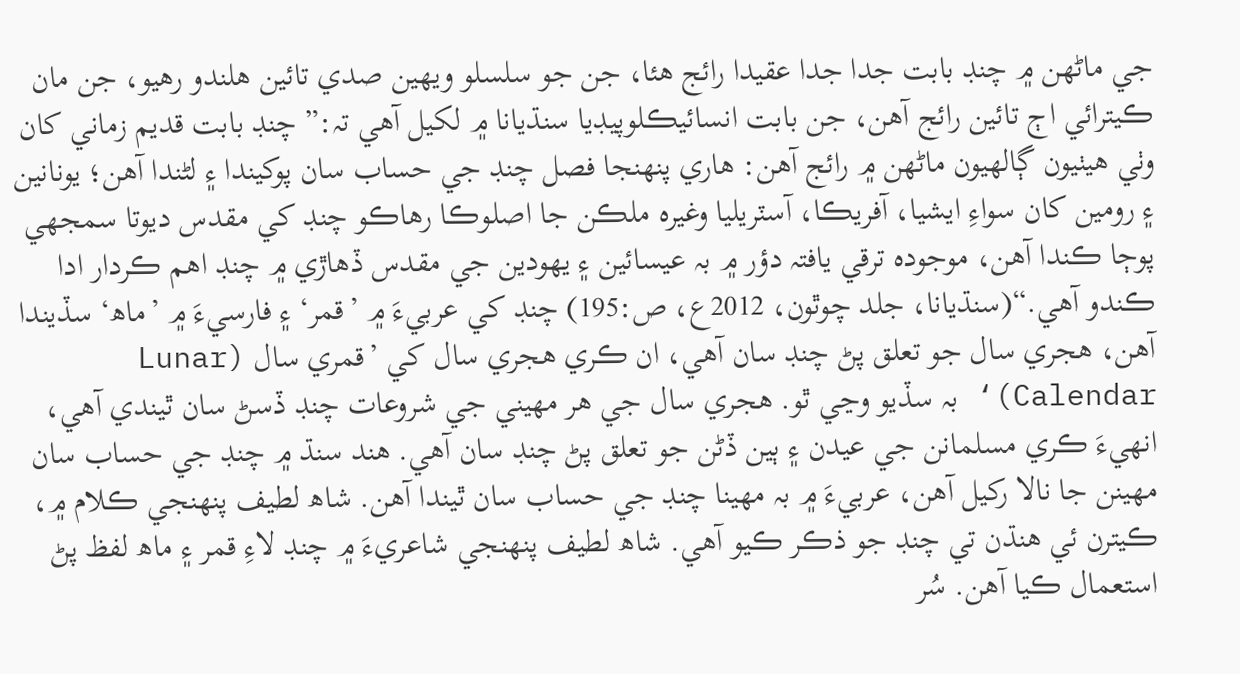جي ماڻهن ۾ چنڊ بابت جدا جدا عقيدا رائج ھئا، جن جو سلسلو ويھين صدي تائين ھلندو رهيو، جن مان ڪيترائي اڄ تائين رائج آھن، جن بابت انسائيڪلوپيڊيا سنڌيانا ۾ لکيل آھي تہ:” چنڊ بابت قديم زماني کان وٺي ھيٺيون ڳالهيون ماڻهن ۾ رائج آھن: ھاري پنھنجا فصل چنڊ جي حساب سان پوکيندا ۽ لڻندا آھن؛ يونانين ۽ رومين کان سواءِ ايشيا، آفريڪا، آسٽريليا وغيرہ ملڪن جا اصلوڪا رهاڪو چنڊ کي مقدس ديوتا سمجهي پوڄا ڪندا آھن، موجودہ ترقي يافتہ دؤر ۾ بہ عيسائين ۽ يھودين جي مقدس ڏهاڙي ۾ چنڊ اھم ڪردار ادا ڪندو آھي.“(سنڌيانا، جلد چوٿون، 2012ع، ص:195) چنڊ کي عربيءَ ۾ ’قمر‘ ۽ فارسيءَ ۾ ’ماھ‘ سڏيندا آھن، ھجري سال جو تعلق پڻ چنڊ سان آھي، ان ڪري ھجري سال کي ’قمري سال (Lunar Calendar)‘ بہ سڏيو وڃي ٿو. ھجري سال جي ھر مھيني جي شروعات چنڊ ڏسڻ سان ٿيندي آھي، انهيءَ ڪري مسلمانن جي عيدن ۽ ٻين ڏڻن جو تعلق پڻ چنڊ سان آھي. ھند سنڌ ۾ چنڊ جي حساب سان مھينن جا نالا رکيل آھن، عربيءَ ۾ بہ مھينا چنڊ جي حساب سان ٿيندا آھن. شاھ لطيف پنھنجي ڪلام ۾، ڪيترن ئي ھنڌن تي چنڊ جو ذڪر ڪيو آھي. شاھ لطيف پنھنجي شاعريءَ ۾ چنڊ لاءِ قمر ۽ ماھ لفظ پڻ استعمال ڪيا آھن. سُر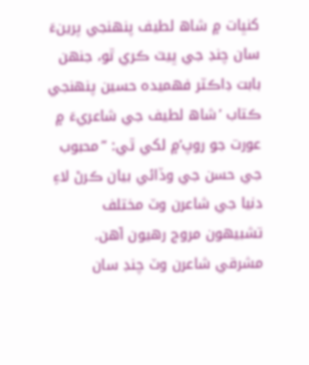کنڀات ۾ شاھ لطيف پنھنجي پرينءَ سان چنڊ جي ڀيٽ ڪري ٿو، جنھن بابت ڊاڪٽر فھميدہ حسين پنھنجي ڪتاب ’شاھ لطيف جي شاعريءَ ۾ عورت جو روپ‘۾ لکي ٿي: ”محبوب جي حسن جي وڏائي بيان ڪرڻ لاءِ دنيا جي شاعرن وٽ مختلف تشبيهون مروج رهيون آھن. مشرقي شاعرن وٽ چنڊ سان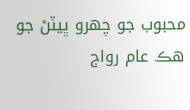محبوب جو چھرو ڀيٽڻ جو ھڪ عام رواج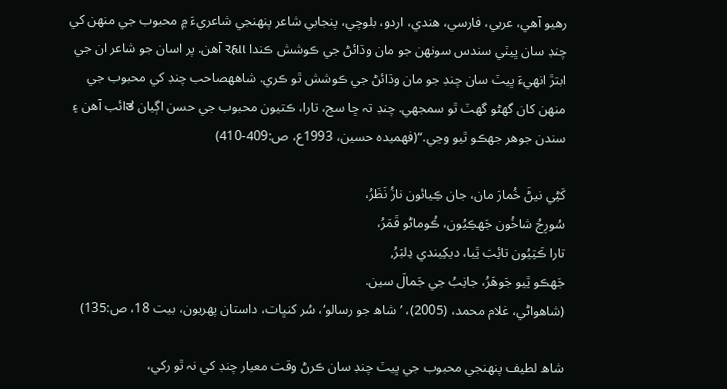رهيو آھي، عربي، فارسي، ھندي، اردو، بلوچي، پنجابي شاعر پنھنجي شاعريءَ ۾ محبوب جي منھن کي چنڊ سان ڀيٽي سندس سونھن جو مان وڌائڻ جي ڪوشش ڪندا રહ્યા آھن. پر اسان جو شاعر ان جي ابتڙ انهيءَ ڀيٽ سان چنڊ جو مان وڌائڻ جي ڪوشش ٿو ڪري. شاھهصاحب چنڊ کي محبوب جي منھن کان گهڻو گهٽ ٿو سمجهي. چنڊ تہ ڇا سج، تارا، ڪتيون محبوب جي حسن اڳيان ತائب آھن ۽ سندن جوهر جهڪو ٿيو وڃي.“(فھميدہ حسين، 1993ع، ص:409-410)

کَڻِي نيڻَ خُمارَ مان، جان ڪِيائون نازُ نَظَرُ،
سُورِجُ شاخُون جَھڪِيُون، ڪُوماڻو قَمَرُ،
تارا ڪَتِيُون تائِبَ ٿِيا، ديکِيندي دِلبَرُ,
جَهڪو ٿِيو جَوهَرُ، جانِبُ جي جَمالَ سين.
(شاھواڻي، غلام محمد، (2005)، ’شاھ جو رسالو‘، سُر کنڀات، داستان پھريون، بيت 18، ص:135)

شاھ لطيف پنھنجي محبوب جي ڀيٽ چنڊ سان ڪرڻ وقت معيار چنڊ کي نہ ٿو رکي،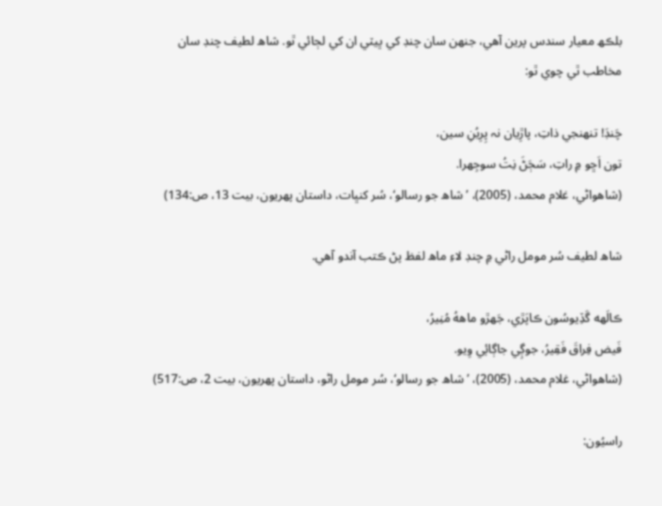بلڪھ معيار سندس پرين آھي، جنھن سان چنڊ کي ڀيٽي ان کي لڄائي ٿو. شاھ لطيف چنڊ سان مخاطب ٿي چوي ٿو:

چَنڊَ! تنھنجي ذاتِ، پاڙِيان نہ پِرِيُنِ سين،
تون اَڇو ۾ راتِ، سَڄَڻَ نِتُ سوجِھرا.
(شاھواڻي، غلام محمد، (2005)، ’شاھ جو رسالو‘، سُر کنڀات، داستان پھريون، بيت 13، ص:134)

شاھ لطيف سُر مومل راڻي ۾ چنڊ لاءِ ماھ لفظ پڻ ڪتب آندو آھي.

ڪالَھه گَڏِيوسُون ڪاپَڙي، جَهڙو ماھهُ مُنِيرُ،
فَيض فِراقَ فَقِيرُ، جوڳِي جاڳائٖي وِيو.
(شاھواڻي، غلام محمد، (2005)، ’شاھ جو رسالو‘، سُر مومل راڻو، داستان پھريون، بيت 2، ص:517)

راسيُون: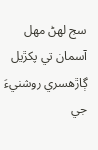سج لھڻ مھل آسمان تي پکڙيل ڳاڙهسري روشنيءَ جي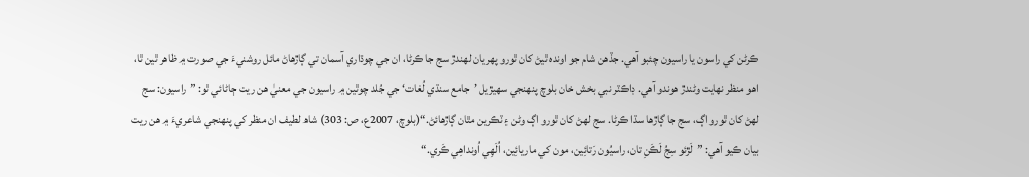ڪرڻن کي راسون يا راسيون چئبو آھي. جڏھن شام جو اوندہ ٿيڻ کان ٿورو پھريان لھندڙ سج جا ڪرڻا، ان جي چوڌاري آسمان تي ڳاڙهاڻ مائل روشنيءَ جي صورت ۾ ظاھر ٿين ٿا، اھو منظر نهايت وڻندڙ ھوندو آھي. ڊاڪٽر نبي بخش خان بلوچ پنھنجي سھيڙيل ’جامع سنڌي لُغات‘ جي جُلد چوٿين ۾ راسيون جي معنيٰ ھن ريت ڄاڻائي ٿو: ”راسيون: سج لھڻ کان ٿورو اڳ، سج جا ڳاڙها سڌا ڪرڻا. سج لھڻ کان ٿورو اڳ وڻن ۽ ٽڪرين مٿان ڳاڙهائڻ.“(بلوچ، 2007ع، ص: 303) شاھ لطيف ان منظر کي پنھنجي شاعريءَ ۾ ھن ريت بيان ڪيو آھي: ”لَڙئو سِجُ لَڪَنِ تان، راسيُون رَتائِين، مون کي ماريائِين، اُلَھِي اُونداھِي ڪَري.“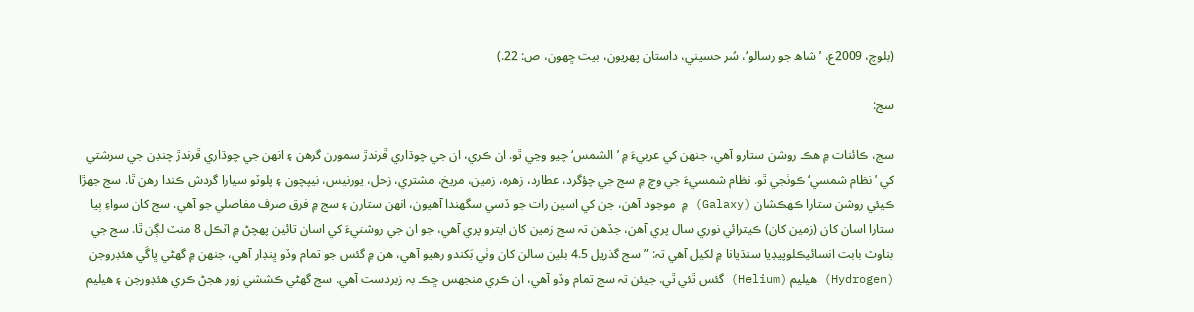(بلوچ، 2009ع، ’شاھ جو رسالو‘، سُر حسيني، داستان پھريون، بيت ڇھون، ص: 22.)

سج:

سج، ڪائنات ۾ ھڪ روشن ستارو آھي، جنھن کي عربيءَ ۾ ’الشمس‘ چيو وڃي ٿو. ان ڪري، ان جي چوڌاري ڦرندڙ سمورن گرهن ۽ انهن جي چوڌاري ڦرندڙ چنڊن جي سرشتي کي ’نظام شمسي‘ ڪوٺجي ٿو. نظام شمسيءَ جي وچ ۾ سج جي چؤگرد، عطارد، زھره، زمين، مريخ، مشتري، زحل، يورنيس، نيپچون ۽ پلوٽو سيارا گردش ڪندا رهن ٿا. سج جھڙا ڪيئي روشن ستارا ڪھڪشان (Galaxy) ۾ موجود آھن، جن کي اسين رات جو ڏسي سگهندا آھيون، انهن ستارن ۽ سج ۾ فرق صرف مفاصلي جو آھي. سج کان سواءِ ٻيا ستارا اسان کان (زمين کان) ڪيترائي نوري سال پري آھن، جڏهن تہ سج زمين کان ايترو پري آھي، جو ان جي روشنيءَ کي اسان تائين پھچڻ ۾ اٽڪل 8 منٽ لڳن ٿا. سج جي بناوٽ بابت انسائيڪلوپيڊيا سنڌيانا ۾ لکيل آھي تہ: ”سج گذريل 4.5 بلين سالن کان وٺي بَکندو رهيو آھي، ھن ۾ گئس جو تمام وڏو ڀنڊار آھي، جنھن ۾ گهڻي ڀاڱي ھئڊروجن (Hydrogen) ھيليم (Helium) گئس ٿئي ٿي. جيئن تہ سج تمام وڏو آھي، ان ڪري منجھس ڇڪ بہ زبردست آھي. سج گهڻي ڪششي زور ھجڻ ڪري ھئڊورجن ۽ ھيليم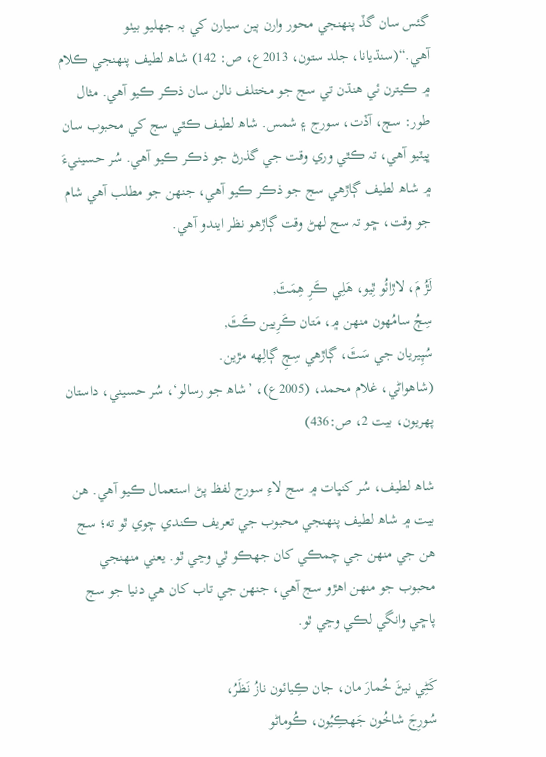گئس سان گڏ پنھنجي محور وارن ٻين سيارن کي بہ جهليو بيٺو آھي.“(سنڌيانا، جلد ستون، 2013ع، ص: 142) شاھ لطيف پنھنجي ڪلام ۾ ڪيترن ئي ھنڌن تي سج جو مختلف نالن سان ذڪر ڪيو آھي. مثال طور: سڄ، آڏت، سورج ۽ شمس. شاھ لطيف ڪٿي سج کي محبوب سان ڀيٽيو آھي، تہ ڪٿي وري وقت جي گذرڻ جو ذڪر ڪيو آھي. سُر حسينيءَ ۾ شاھ لطيف ڳاڙهي سج جو ذڪر ڪيو آھي، جنھن جو مطلب آھي شام جو وقت، ڇو تہ سج لهڻ وقت ڳاڙهو نظر ايندو آھي.

لَڙُ مَ، لاڙائُو ٿِيو، ھَلِي ڪَرِ ھِمَٿَ,
سِڄُ سامُھون منھن ۾، مَتان ڪَرِيين ڪَٿَ,
سُپِيريان جي سَٿَ، ڳاڙهي سِڄِ ڳالِھه مڙين.
(شاھواڻي، غلام محمد، (2005ع)، ’شاھ جو رسالو‘، سُر حسيني، داستان پھريون، بيت 2، ص:436)

شاھ لطيف، سُر کنڀات ۾ سج لاءِ سورج لفظ پڻ استعمال ڪيو آھي. ھن بيت ۾ شاھ لطيف پنھنجي محبوب جي تعريف ڪندي چوي ٿو ته؛ سج ھن جي منھن جي چمڪي کان جهڪو ٿي وڃي ٿو. يعني منھنجي محبوب جو منھن اھڙو سج آھي، جنھن جي تاب کان ھي دنيا جو سج پاڇي وانگي لڪي وڃي ٿو.

کَڻِي نيڻَ خُمارَ مان، جان ڪِيائون نازُ نَظَرُ،
سُورِجَ شاخُون جَھڪِيُون، ڪُوماڻو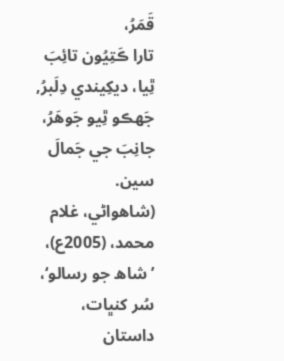قَمَرُ،
تارا ڪَتِيُون تائِبَ ٿِيا، ديکِيندي دِلَبرُ,
جَھڪو ٿِيو جَوهَرُ، جانِبَ جي جَمالَ سين.
(شاھواڻي، غلام محمد، (2005ع)، ’شاھ جو رسالو‘، سُر کنڀات، داستان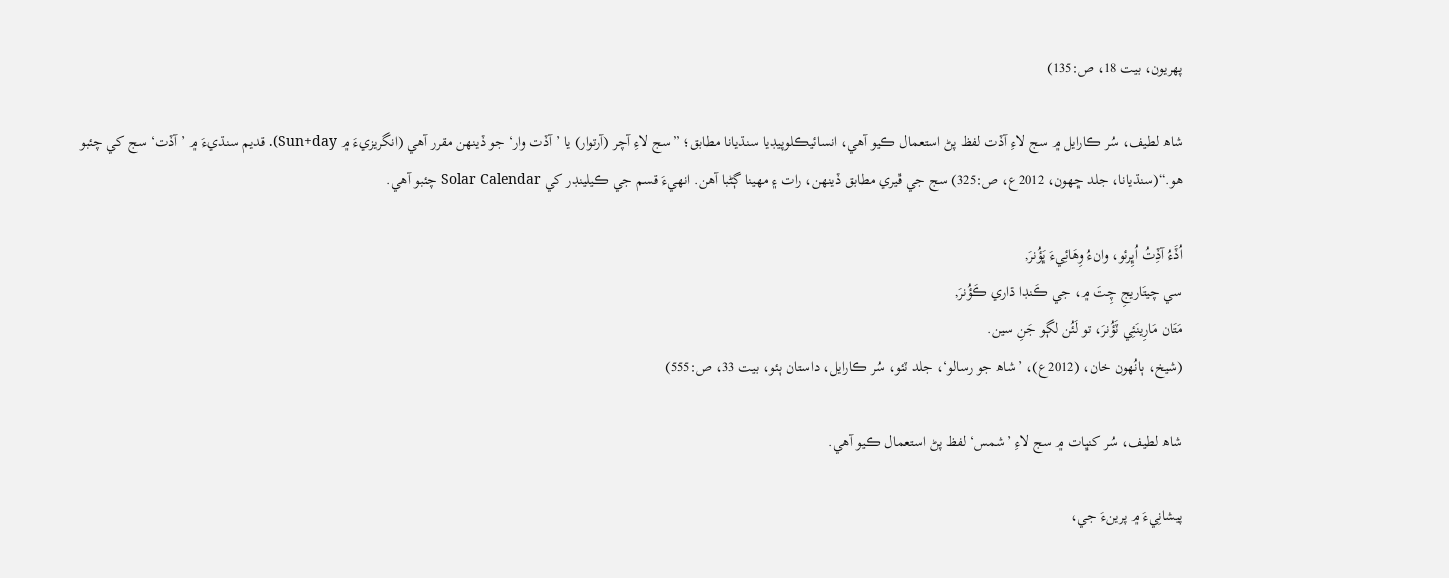پھريون، بيت 18، ص:135)

شاھ لطيف، سُر ڪارايل ۾ سج لاءِ آڏت لفظ پڻ استعمال ڪيو آھي، انسائيڪلوپيڊيا سنڌيانا مطابق؛ ”سج لاءِ آچر (آرتوار) يا ’آڏت وار‘ جو ڏينھن مقرر آھي (انگريزيءَ ۾ Sun+day). قديم سنڌيءَ ۾ ’آڏت‘ سج کي چئبو ھو.“(سنڌيانا، جلد ڇھون، 2012ع، ص:325) سج جي ڦيري مطابق ڏينھن، رات ۽ مھينا ڳڻبا آھن. انهيءَ قسم جي ڪيلينڊر کي Solar Calendar چئبو آھي.

اُڏَءُ آڏِتُ اُڀِرئو، وانءُ وِهَائِيءَ ڀَؤُنرَ,
سي چيتَاريجِ چِتَ ۾، جي ڪَنڊا ڌاري ڪَؤُنرَ,
مَتَان مَارِينَئِي ٽَؤُنرَ، تو لَئُن لڳو جَنِ سين.
(شيخ، ٻانُهون خان، (2012ع)، ’شاھ جو رسالو‘، جلد ٽئو، سُر ڪارايل، داستان ٻئو، بيت 33، ص:555)

شاھ لطيف، سُر کنڀات ۾ سج لاءِ ’شمس‘ لفظ پڻ استعمال ڪيو آھي.

پيشانِيءَ ۾ پرينءَ جي،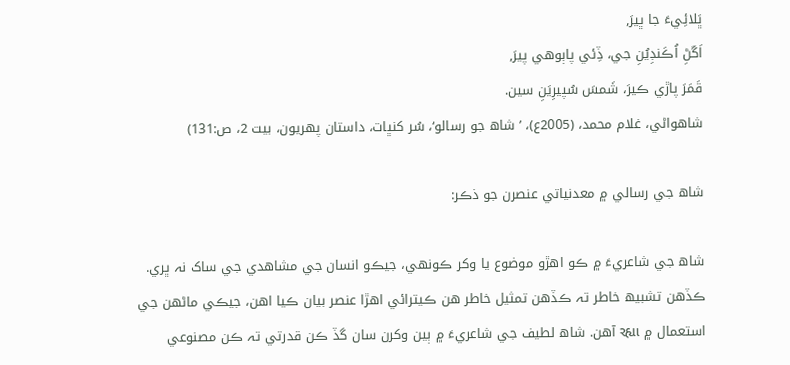ڀَلائِيءَ جا ڀيرَ,
اَڱڻِ اُڪَنڊِيُنِ جي، ڏِئي پاٻوهي پيرَ,
قَمَرَ پاڙي ڪيرَ، شَمسَ سُپيرِيَنِ سين.
شاھواڻي، غلام محمد، (2005ع)، ’شاھ جو رسالو‘، سُر کنڀات، داستان پھريون، بيت 2، ص:131)

شاھ جي رسالي ۾ معدنياتي عنصرن جو ذڪر:

شاھ جي شاعريءَ ۾ ڪو اھڙو موضوع يا وکر ڪونهي، جيڪو انسان جي مشاھدي جي ساک نہ ڀري. ڪڏهن تشبيھ خاطر تہ ڪڏهن تمثيل خاطر ھن ڪيترائي اھڙا عنصر بيان ڪيا اھن، جيڪي ماڻهن جي استعمال ۾ રહ્યા آھن. شاھ لطيف جي شاعريءَ ۾ ٻين وکرن سان گڏ ڪن قدرتي تہ ڪن مصنوعي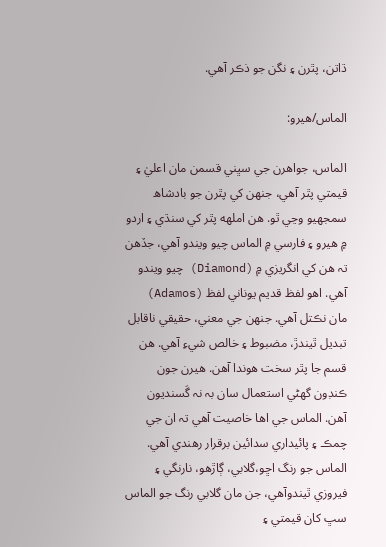ڌاتن، پٿرن ۽ نگن جو ذڪر آھي.

الماس/هيرو:

الماس، جواھرن جي سڀني قسمن مان اعليٰ ۽ قيمتي پٿر آھي، جنھن کي پٿرن جو بادشاھ سمجهيو وڃي ٿو. ھن املھه پٿر کي سنڌي ۽ اردو ۾ ھيرو ۽ فارسي ۾ الماس چيو ويندو آھي، جڏهن تہ ھن کي انگريزي ۾ (Diamond) چيو ويندو آھي. اھو لفظ قديم يوناني لفظ (Adamos) مان نڪتل آھي. جنھن جي معني، حقيقي ناقابل تبديل ٿيندڙ، مضبوط ۽ خالص شيءِ آھي. ھن قسم جا پٿر سخت ھوندا آھن. ھيرن جون ڪنڊون گهڻي استعمال سان بہ نہ گَسنديون آھن. الماس جي اھا خاصيت آھي تہ ان جي چمڪ ۽ پائيداري سدائين برقرار رهندي آھي. الماس جو رنگ اڇو،گلابي، ڳاڙهو، نارنگي ۽ فيروزي ٿيندوآھي، جن مان گلابي رنگ جو الماس سڀ کان قيمتي ۽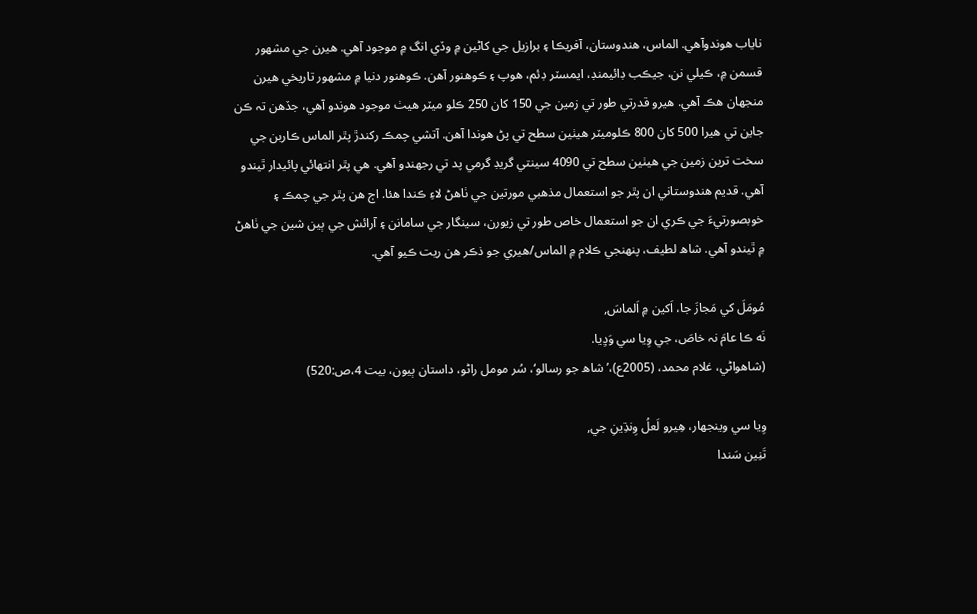ناياب ھوندوآھي. الماس، ھندوستان، آفريڪا ۽ برازيل جي کاڻين ۾ وڏي انگ ۾ موجود آھي. ھيرن جي مشھور قسمن ۾، ڪيلي نن، جيڪب ڊائيمنڊ، ايمسٽر ڊئم، ھوپ ۽ ڪوهنور آھن. ڪوهنور دنيا ۾ مشھور تاريخي ھيرن منجھان ھڪ آھي. ھيرو قدرتي طور تي زمين جي 150 کان 250 ڪلو ميٽر ھيٺ موجود ھوندو آھي، جڏهن تہ ڪن جاين تي ھيرا 500 کان 800 ڪلوميٽر ھيٺين سطح تي پڻ ھوندا آھن. آتشي چمڪ رکندڙ پٿر الماس ڪاربن جي سخت ترين زمين جي ھيٺين سطح تي 4090 سينتي گريڊ گرمي پد تي رجهندو آھي. ھي پٿر انتھائي پائيدار ٿيندو آھي. قديم ھندوستاني ان پٿر جو استعمال مذھبي مورتين جي ٺاھڻ لاءِ ڪندا ھئا. اڄ ھن پٿر جي چمڪ ۽ خوبصورتيءَ جي ڪري ان جو استعمال خاص طور تي زيورن، سينگار جي سامانن ۽ آرائش جي ٻين شين جي ٺاھڻ ۾ ٿيندو آھي. شاھ لطيف، پنھنجي ڪلام ۾ الماس/هيري جو ذڪر ھن ريت ڪيو آھي.

مُومَلَ کي مَجازَ جا، اَکين ۾ اَلماسَ,
نَه ڪا عامَ نہ خاصَ، جي وِيا سي وَڍِيا.
(شاھواڻي، غلام محمد، (2005ع)،’شاھ جو رسالو‘، سُر مومل راڻو، داستان ٻيون، بيت 4،ص:520)

وِيا سي وينجهار، ھِيرو لَعلُ وِنڌِينِ جي,
تَنِين سَندا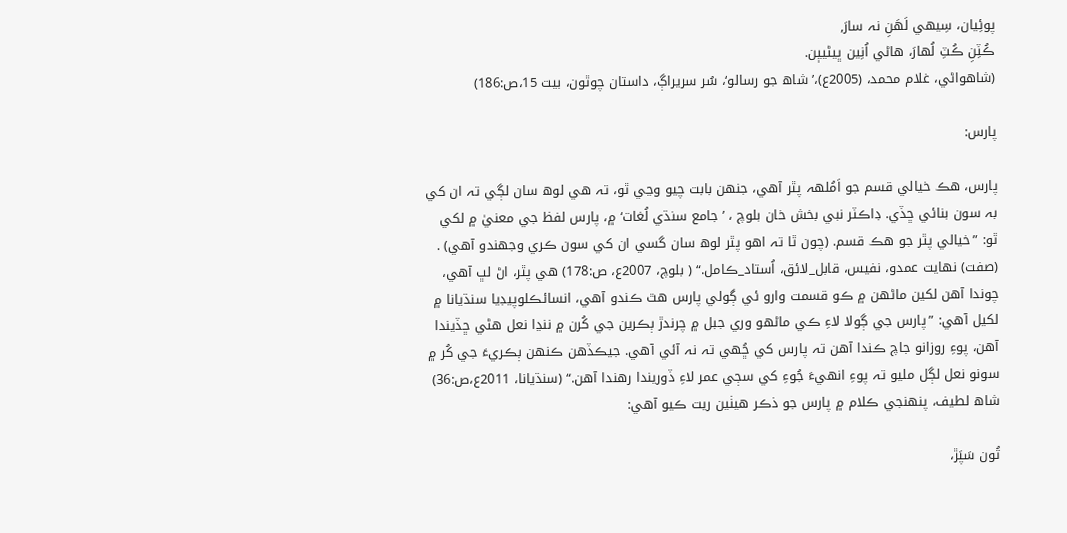پوئِيان، سِيهي لَهَنِ نہ سارَ,
ڪُٽِنِ ڪُٽِ لُهارَ، ھاڻي اُنِين ڀيڻييٖن.
(شاھواڻي، غلام محمد، (2005ع)،’شاھ جو رسالو‘، سُر سريراڳ، داستان چوٿون، بيت 15،ص:186)

پارس:

پارس، ھڪ خيالي قسم جو اَمُلهہ پٿر آھي، جنھن بابت چيو وڃي ٿو، تہ ھي لوھ سان لڳي تہ ان کي بہ سون بنائي ڇڏي. ڊاڪٽر نبي بخش خان بلوچ ، ’جامع سنڌي لُغات‘ ۾، پارس لفظ جي معنيٰ ۾ لکي ٿو: ”خيالي پٿر جو ھڪ قسم. (چون ٿا تہ اھو پٿر لوھ سان گسي ان کي سون ڪري وجھندو آھي) . (صفت) نھايت عمدو، نفيس، قابل_لائق، اُستاد_ڪامل.“ ( بلوچ، 2007ع، ص:178) ھي پٿر، اڻ لڀ آھي، چوندا آھن لکين ماڻهن ۾ ڪو قسمت وارو ئي ڳولي پارس ھٿ ڪندو آھي، انسائڪلوپيڊيا سنڌيانا ۾ لکيل آھي: ”پارس جي ڳولا لاءِ ڪي ماڻهو وري جبل ۾ چرندڙ ٻڪرين جي کُرن ۾ ننڍا نعل ھڻي ڇڏيندا آھن، پوءِ روزانو جاچ ڪندا آھن تہ پارس کي ڇُھي تہ نہ آئي آھي. جيڪڏھن ڪنھن ٻڪريءَ جي کُر ۾ سونو نعل لڳل مليو تہ پوءِ انھيءَ جُوءِ کي سڄي عمر لاءِ ڏوريندا رهندا آھن.“ (سنڌيانا، 2011ع،ص:36) شاھ لطيف، پنھنجي ڪلام ۾ پارس جو ذڪر ھيٺين ريت ڪيو آھي:

تُون سَپَڙ،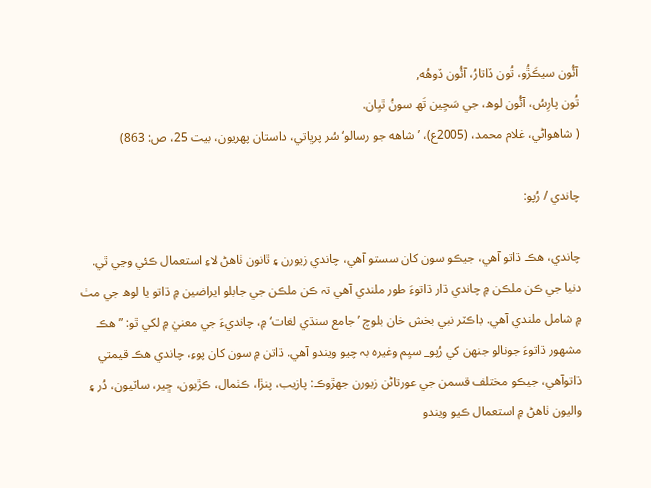آئُون سيڪَڙُو، تُون ڏاتارُ، آئُون ڏوھُه,
تُون پارِسُ، آئُون لوھ، جي سَڃِين تَھ سونُ ٿيِان.
( شاھواڻي، غلام محمد، (2005ع)، ’ شاھه جو رسالو‘ سُر پرڀاتي، داستان پھريون، بيت 25، ص: 863)

چاندي / رُپو:

چاندي، ھڪ ڌاتو آھي، جيڪو سون کان سستو آھي، چاندي زيورن ۽ ٿانون ٺاھڻ لاءِ استعمال ڪئي وڃي ٿي. دنيا جي ڪن ملڪن ۾ چاندي ڌار ڌاتوءَ طور ملندي آھي تہ ڪن ملڪن جي جابلو ايراضين ۾ ڌاتو يا لوھ جي مٺ ۾ شامل ملندي آھي. ڊاڪٽر نبي بخش خان بلوچ ’جامع سنڌي لغات‘ ۾، چانديءَ جي معنيٰ ۾ لکي ٿو: ” ھڪ مشھور ڌاتوءَ جونالو جنھن کي رُپو_ سيِم وغيرہ بہ چيو ويندو آھي. ڌاتن ۾ سون کان پوءِ، چاندي ھڪ قيمتي ڌاتوآھي، جيڪو مختلف قسمن جي عورتاڻن زيورن جھڙوڪ: پازيب، پنڙا، ڪٺمال، ڪڙيون، ڇير، ساٽيون، دُر ۽ واليون ٺاھڻ ۾ استعمال ڪيو ويندو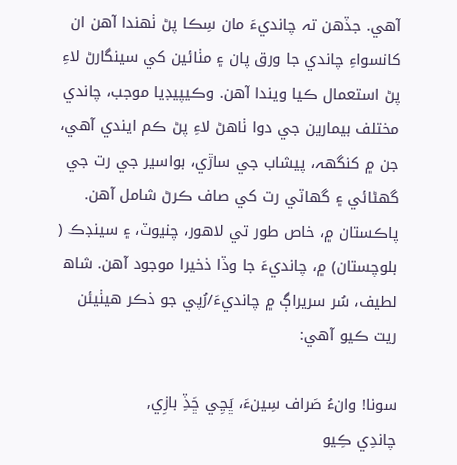آھي. جڏهن تہ چانديءَ مان سِڪا پڻ ٺھندا آھن ان کانسواءِ چاندي جا ورق پان ۽ مٺائين کي سينگارڻ لاءِ پڻ استعمال ڪيا ويندا آھن. وڪيپيڊيا موجب، چاندي مختلف بيمارين جي دوا ٺاھڻ لاءِ پڻ ڪم ايندي آھي، جن ۾ کنگهہ، پيشاب جي ساڙي، بواسير جي رت جي گهڻائي ۽ گهاٽي رت کي صاف ڪرڻ شامل آھن. پاڪستان ۾، خاص طور تي لاھور، چنيوٽ، ۽ سينڊڪ ( بلوچستان) ۾، چانديءَ جا وڏا ذخيرا موجود آھن. شاھ لطيف، سُر سريراڳ ۾ چانديءَ/رُپي جو ذڪر ھيٺيئن ريت ڪيو آھي:

سونا! وانءُ صَراف سِينءَ، ڀَڃِي ڇَڏِ بازِي,
چاندِي ڪِيو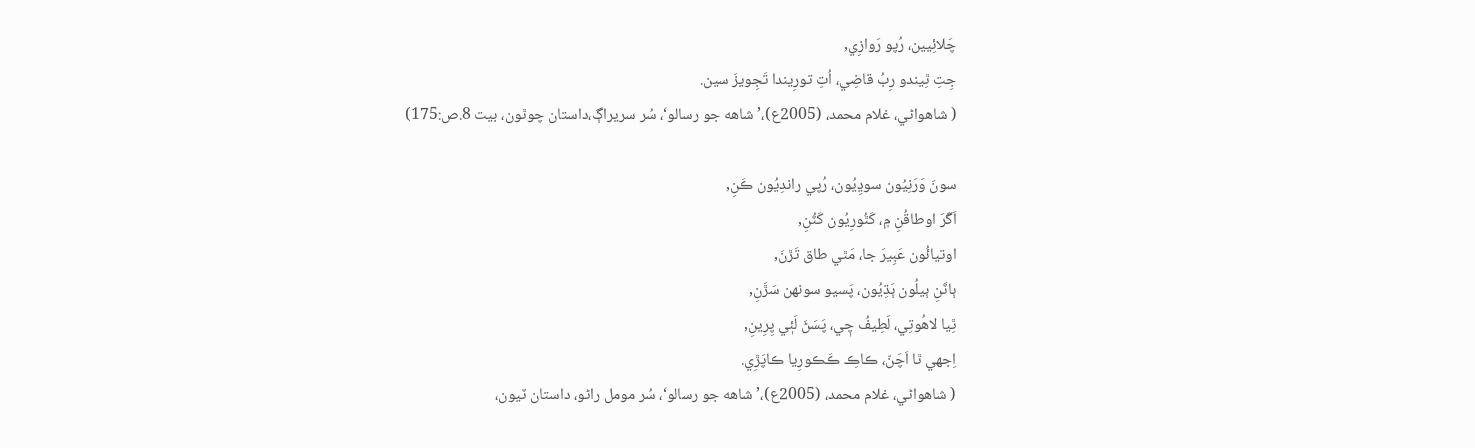چَلائِيين، رُپو رَوازِي,
جِتِ ٿِيندو رِبُ قاضِي، اُتِ تورِيندا تَجِويزَ سين.
( شاھواڻي، غلام محمد، (2005ع)،’ شاھه جو رسالو‘، سُر سريراڳ،داستان چوٿون، بيت 8.ص:175)

سونَ وَرَنِيُون سوڍِيُون، رُپي راندِيُون ڪَنِ,
اَگَرَ اوطاقُنِ ۾، کَٿُورِيُون کَٽُنِ,
اوتيائُون عَبِيرَ جا، مَٿي طاق تَڙنَ,
ٻاٽَنِ ٻيلُون ٻَڌِيُون، پَسيو سونھن سَڙَنِ,
ٿِيا لاھُوتِي، لَطِيفُ چٖي، پَسَڻَ لَئٖي پِرِينِ,
اِجهي ٿا اَچَنّ، ڪاڪِ ڪَڪورِيا ڪاپَڙِي.
( شاھواڻي، غلام محمد، (2005ع)،’ شاھه جو رسالو‘، سُر مومل راڻو، داستان ٽيون،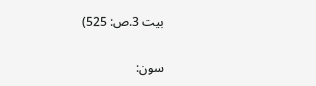بيت 3.ص: 525)

سون: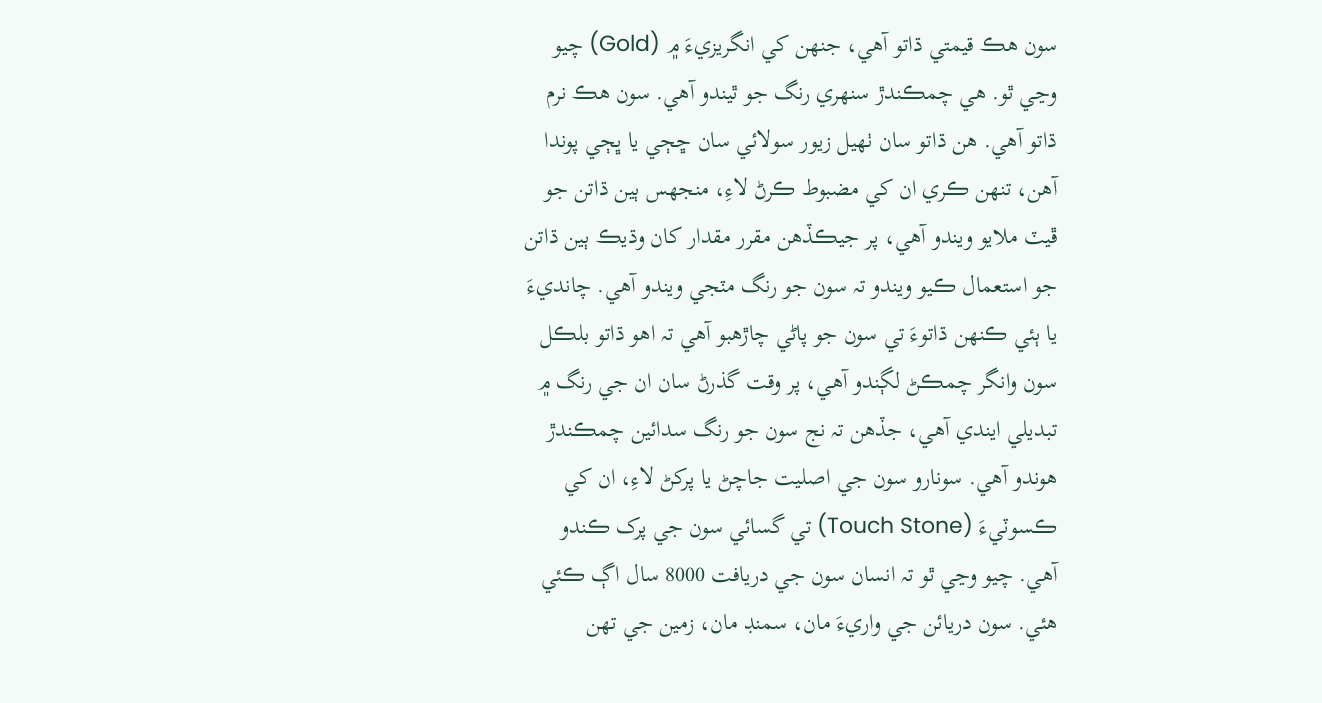سون ھڪ قيمتي ڌاتو آھي، جنھن کي انگريزيءَ ۾ (Gold) چيو وڃي ٿو. ھي چمڪندڙ سنهري رنگ جو ٿيندو آھي. سون ھڪ نرم ڌاتو آھي. ھن ڌاتو سان ٺھيل زيور سولائي سان ڇڄي يا ڀڄي پوندا آھن، تنھن ڪري ان کي مضبوط ڪرڻ لاءِ، منجھس ٻين ڌاتن جو ڦيٽ ملايو ويندو آھي، پر جيڪڏهن مقرر مقدار کان وڌيڪ ٻين ڌاتن جو استعمال ڪيو ويندو تہ سون جو رنگ مٽجي ويندو آھي. چانديءَ يا ٻئي ڪنھن ڌاتوءَ تي سون جو پاڻي چاڙهبو آھي تہ اھو ڌاتو بلڪل سون وانگر چمڪڻ لڳندو آھي، پر وقت گذرڻ سان ان جي رنگ ۾ تبديلي ايندي آھي، جڏهن تہ نج سون جو رنگ سدائين چمڪندڙ ھوندو آھي. سونارو سون جي اصليت جاچڻ يا پرکڻ لاءِ، ان کي ڪسوٽيءَ (Touch Stone) تي گسائي سون جي پرک ڪندو آھي. چيو وڃي ٿو تہ انسان سون جي دريافت 8000 سال اڳ ڪئي ھئي. سون دريائن جي واريءَ مان، سمنڊ مان، زمين جي تھن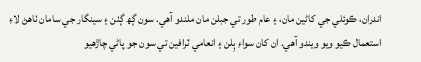اندران، ڪوئلي جي کاڻين مان، ۽ عام طور تي جبلن مان ملندو آھي. سون ڳھ ڳٺن ۽ سينگار جي سامان ٺاھڻ لاءِ استعمال ڪيو ويو ويندو آھي. ان کان سواءِ ٻِلن ۽ انعامي ٽرافين تي سون جو پاڻي چاڙهيو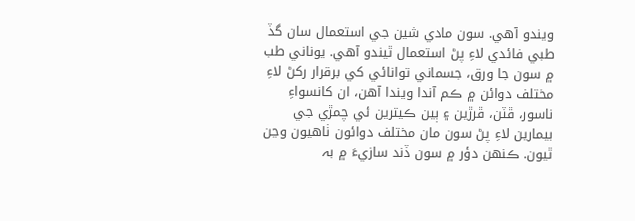ويندو آھي. سون مادي شين جي استعمال سان گڏ طبي فائدي لاءِ پڻ استعمال ٿيندو آھي. يوناني طب ۾ سون جا ورق، جسماني توانائي کي برقرار رکڻ لاءِ مختلف دوائن ۾ ڪم آندا ويندا آھن، ان کانسواءِ ناسور، ڦٽن، ڦرڙين ۽ ٻين ڪيترين ئي چمڙي جي بيمارين لاءِ پڻ سون مان مختلف دوائون ٺاھيون وڃن ٿيون. ڪنھن دؤر ۾ سون ڏند سازيءَ ۾ بہ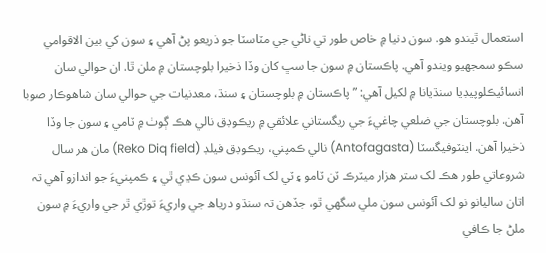استعمال ٿيندو ھو. سون دنيا ۾ خاص طور تي ناڻي جي مٽاسٽا جو ذريعو پڻ آھي ۽ سون کي بين الاقوامي سڪو سمجهيو ويندو آھي. پاڪستان ۾ سون جا سڀ کان وڏا ذخيرا بلوچستان ۾ ملن ٿا. ان حوالي سان انسائيڪلوپيڊيا سنڌيانا ۾ لکيل آھي: ”پاڪستان ۾ بلوچستان ۽ سنڌ، معدنيات جي حوالي سان شاھوڪار صوبا آھن. بلوچستان جي ضلعي چاغيءَ جي ريگستاني علائقي ۾ ريڪوڊق نالي ھڪ ڳوٺ ۾ ٽامي ۽ سون جا وڏا ذخيرا آھن. اينٽوفيگسٽا (Antofagasta) نالي ڪمپني، ريڪوڊق فيلڊ (Reko Diq field) مان ھر سال شروعاتي طور ھڪ لک ستر ھزار ميٽرڪ ٽن ٽامو ۽ ٽي لک آئونس سون ڪڍي ٿي ۽ ڪمپنيءَ جو اندازو آھي تہ اتان ساليانو نو لک آئونس سون ملي سگهي ٿو، جڏهن تہ سنڌو درياھ جي واريءَ توڙي ٿر جي واريءَ ۾ سون ملڻ جا ڪافي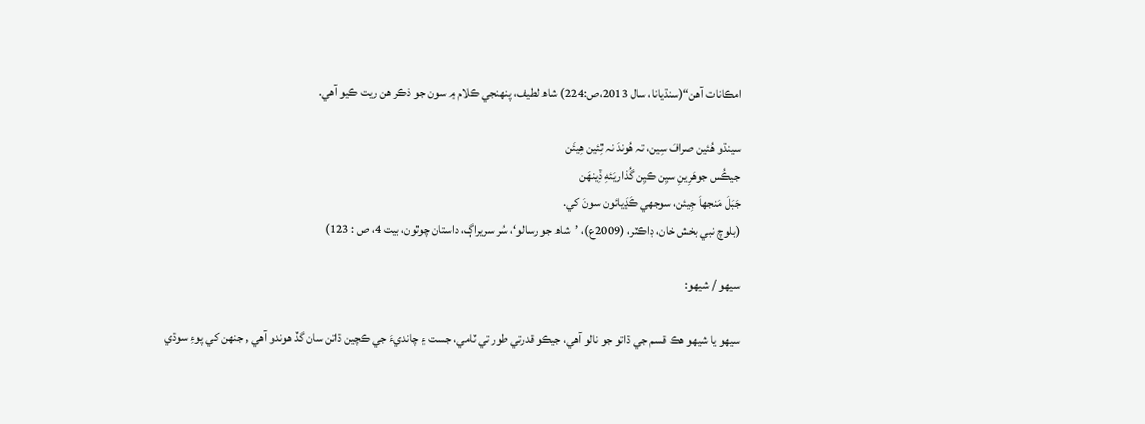امڪانات آھن“(سنڌيانا، سال 2013،ص:224) شاھ لطيف، پنھنجي ڪلام ۾ سون جو ذڪر ھن ريت ڪيو آھي.

سينڌو ھُئين صرافَ سِين، تہ ھُوندَ نہ ٿِئين ھِيئَن
جيڪُس جوهَرِينِ سيِن ڪيِن گُذاريَئهِ ڏِينهَن
جَبَلَ مَنجهاَ جِيئن، سوجھي ڪَڍَيائون سونَ کي.
(بلوچ نبي بخش خان، ڊاڪٽر، (2009ع)، ’شاھ جو رسالو‘، سُر سريراڳ، داستان چوٿون، بيت 4، ص : 123)

سيھو / شيھو:

سيھو يا شيھو ھڪ قسم جي ڌاتو جو نالو آھي، جيڪو قدرتي طور تي ٽامي، جست ۽ چانديءَ جي ڪچين ڌاتن سان گڏ ھوندو آھي , جنھن کي پوءِ سوڌي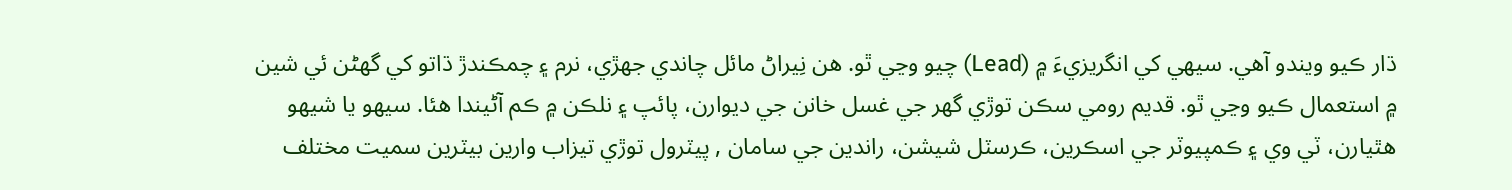ڌار ڪيو ويندو آھي. سيھي کي انگريزيءَ ۾ (Lead) چيو وڃي ٿو. ھن نِيراڻ مائل چاندي جھڙي، نرم ۽ چمڪندڙ ڌاتو کي گهڻن ئي شين ۾ استعمال ڪيو وڃي ٿو. قديم رومي سڪن توڙي گهر جي غسل خانن جي ديوارن، پائپ ۽ نلڪن ۾ ڪم آڻيندا ھئا. سيھو يا شيھو ھٿيارن، ٽي وي ۽ ڪمپيوٽر جي اسڪرين، ڪرسٽل شيشن، راندين جي سامان , پيٽرول توڙي تيزاب وارين بيٽرين سميت مختلف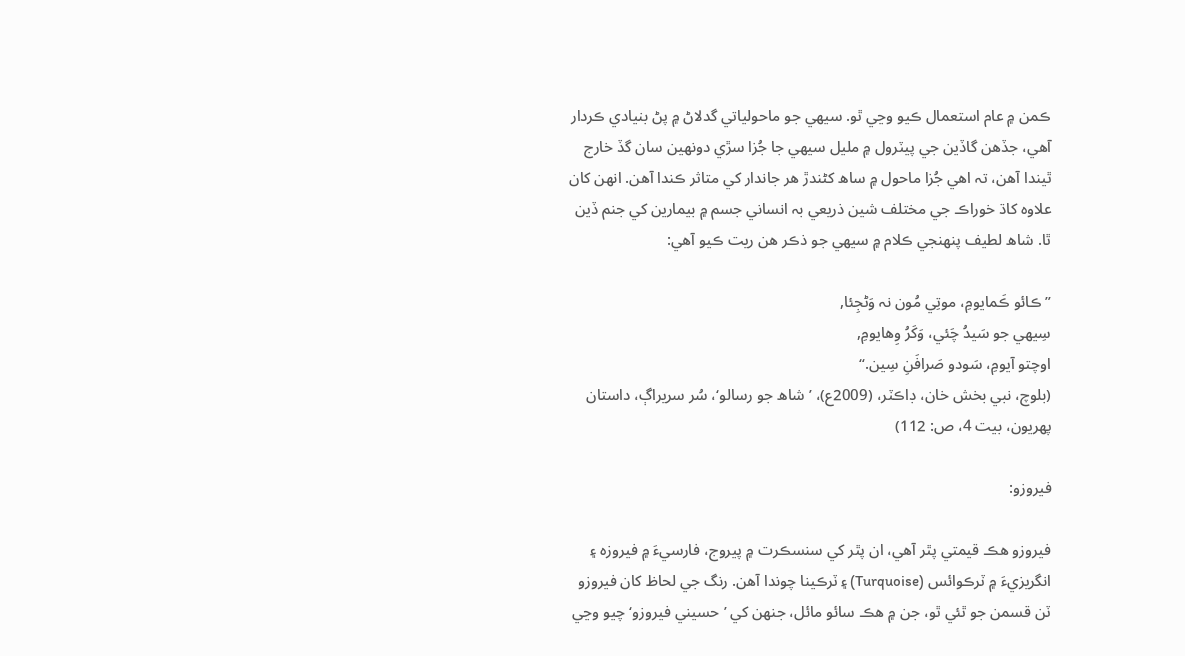ڪمن ۾ عام استعمال ڪيو وڃي ٿو. سيھي جو ماحولياتي گدلاڻ ۾ پڻ بنيادي ڪردار آھي، جڏھن گاڏين جي پيٽرول ۾ مليل سيھي جا جُزا سڙي دونھين سان گڏ خارج ٿيندا آھن، تہ اھي جُزا ماحول ۾ ساھ کڻندڙ ھر جاندار کي متاثر ڪندا آھن. انھن کان علاوه کاڌ خوراڪ جي مختلف شين ذريعي بہ انساني جسم ۾ بيمارين کي جنم ڏين ٿا. شاھ لطيف پنھنجي ڪلام ۾ سيهي جو ذڪر ھن ريت ڪيو آھي:

”ڪائو ڪَمايومِ، موتِي مُون نہ وَڻجِئا,
سِيھي جو سَيدُ چَئي، وَکَرُ وِھايومِ,
اوچتو آيومِ، سَودو صَرافَنِ سِين.“
(بلوچ، نبي بخش خان، ڊاڪٽر، (2009ع)، ’شاھ جو رسالو‘، سُر سريراڳ، داستان پھريون، بيت 4، ص: 112)

فيروزو:

فيروزو ھڪ قيمتي پٿر آھي، ان پٿر کي سنسڪرت ۾ پيروج، فارسيءَ ۾ فيروزہ ۽ انگريزيءَ ۾ ٽرڪوائس (Turquoise) ۽ ٽرڪينا چوندا آھن. رنگ جي لحاظ کان فيروزو ٽن قسمن جو ٿئي ٿو، جن ۾ ھڪ سائو مائل، جنھن کي ’حسيني فيروزو‘ چيو وڃي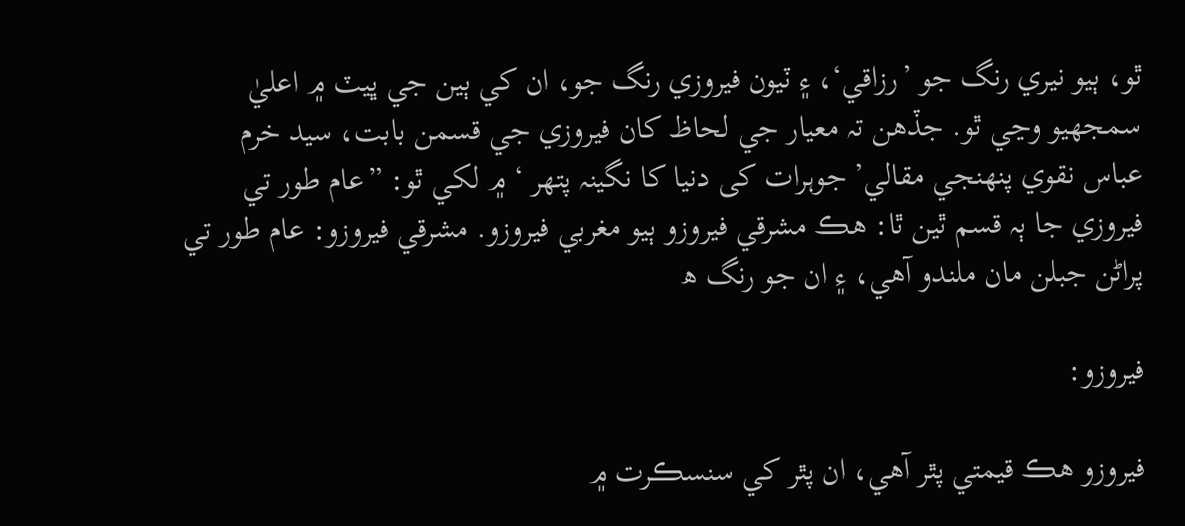ٿو، ٻيو نيري رنگ جو ’رزاقي‘، ۽ ٽيون فيروزي رنگ جو، ان کي ٻين جي ڀيٽ ۾ اعليٰ سمجهيو وڃي ٿو. جڏھن تہ معيار جي لحاظ کان فيروزي جي قسمن بابت، سيد خرم عباس نقوي پنھنجي مقالي’ جوہرات کی دنیا کا نگینہ پتهر ‘ ۾ لکي ٿو: ”عام طور تي فيروزي جا ٻہ قسم ٿين ٿا: ھڪ مشرقي فيروزو ٻيو مغربي فيروزو. مشرقي فيروزو: عام طور تي پراڻن جبلن مان ملندو آھي، ۽ ان جو رنگ ھ

فيروزو:

فيروزو ھڪ قيمتي پٿر آھي، ان پٿر کي سنسڪرت ۾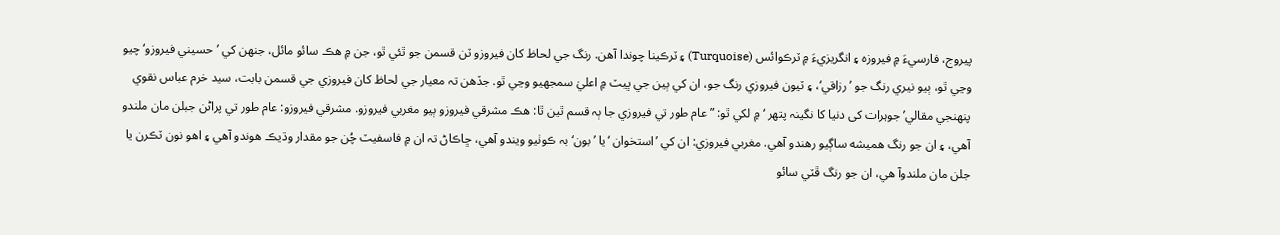پيروج، فارسيءَ ۾ فيروزہ ۽ انگريزيءَ ۾ ٽرڪوائس (Turquoise) ۽ ٽرڪينا چوندا آھن. رنگ جي لحاظ کان فيروزو ٽن قسمن جو ٿئي ٿو، جن ۾ ھڪ سائو مائل، جنھن کي ’حسيني فيروزو‘ چيو وڃي ٿو، ٻيو نيري رنگ جو ’رزاقي‘، ۽ ٽيون فيروزي رنگ جو، ان کي ٻين جي ڀيٽ ۾ اعليٰ سمجهيو وڃي ٿو. جڏھن تہ معيار جي لحاظ کان فيروزي جي قسمن بابت، سيد خرم عباس نقوي پنھنجي مقالي’ جوہرات کی دنیا کا نگینہ پتهر ‘ ۾ لکي ٿو: ”عام طور تي فيروزي جا ٻہ قسم ٿين ٿا: ھڪ مشرقي فيروزو ٻيو مغربي فيروزو. مشرقي فيروزو: عام طور تي پراڻن جبلن مان ملندو آھي، ۽ ان جو رنگ ھميشه ساڳيو رهندو آھي. مغربي فيروزي: ان کي ’استخوان ‘يا ’بون‘ بہ ڪوٺيو ويندو آھي، ڇاڪاڻ تہ ان ۾ فاسفيٽ چُن جو مقدار وڌيڪ ھوندو آھي ۽ اھو نون ٽڪرن يا جلن مان ملندوآ ھي، ان جو رنگ ڦٽي سائو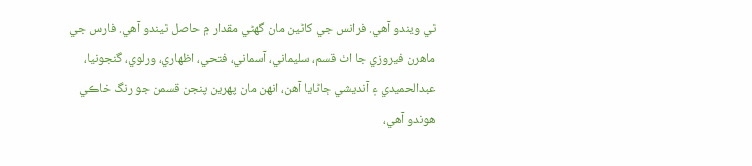ٿي ويندو آھي. فرانس جي کاڻين مان گهڻي مقدار ۾ حاصل ٿيندو آھي. فارس جي ماھرن فيروزي جا اٺ قسم، سليماني، آسماني، فتحي، اظھاري، ورلوي، گنجونيا، عبدالحميدي ۽ آنديشي ڄاڻايا آھن، انهن مان پھرين پنجن قسمن جو رنگ خاڪي ھوندو آھي،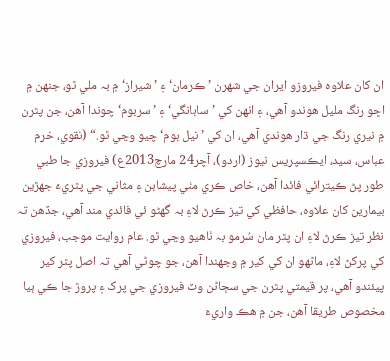ان کان علاوہ فيروزو ايران جي شھرن ’ڪرمان‘ ۽ ’شيراز‘ ۾ بہ ملي ٿو، جنھن ۾ اڇو رنگ مليل ھوندو آھي، ۽ انهن کي ’سابانگي‘ ۽ ’سربوم‘ چوندا آھن، جن پٿرن ۾ نيري رنگ جي ڌار ھوندي آھي، ان کي ’نيل بوم‘ چيو وڃي ٿو.“ (نقوي، خرم عباس، سيد، ايڪسپريس نيوز (اردو)، آچر24 مارچ2013ع) فيروزي جا طبي طور پڻ ڪيترائي فائدا آھن، خاص ڪري مٺي پيشابن ۽ مثاني جي پٿريءَ جھڙين بيمارين کان علاوه، حافظي کي تيز ڪرڻ لاءِ بہ گهڻو ئي فائدي مند آھي، جڏھن تہ نظر تيز ڪرڻ لاءِ ان پٿر مان سُرمو بہ ٺاھيو وڃي ٿو. عام روايت موجب، فيروزي کي پرکڻ لاءِ، ماڻهو ان کي کير ۾ وجھندا آھن، جو چوڻي آھي تہ اصل پٿر کير پيئندو آھي، پر قيمتي پٿرن جي سڄاڻن وٽ فيروزي جي پرک ۽ پروڙ جا ڪي ٻيا مخصوص طريقا آھن، جن ۾ ھڪ واريءَ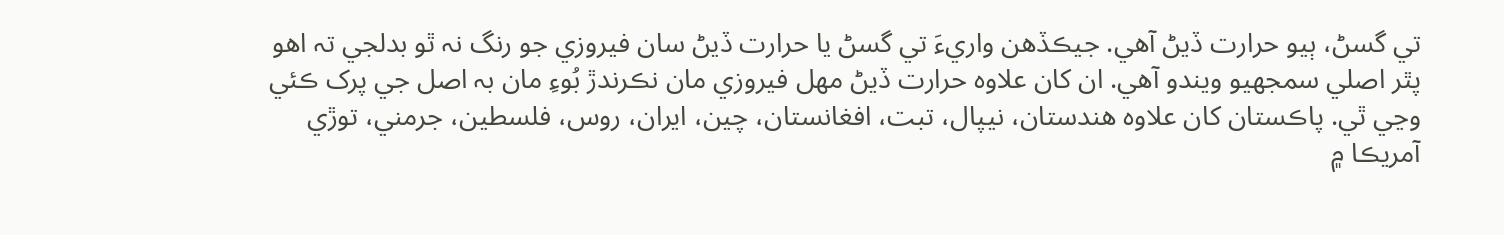تي گسڻ، ٻيو حرارت ڏيڻ آھي. جيڪڏھن واريءَ تي گسڻ يا حرارت ڏيڻ سان فيروزي جو رنگ نہ ٿو بدلجي تہ اھو پٿر اصلي سمجهيو ويندو آھي. ان کان علاوه حرارت ڏيڻ مهل فيروزي مان نڪرندڙ بُوءِ مان بہ اصل جي پرک ڪئي وڃي ٿي. پاڪستان کان علاوه ھندستان، نيپال، تبت، افغانستان، چين، ايران، روس، فلسطين، جرمني، توڙي آمريڪا ۾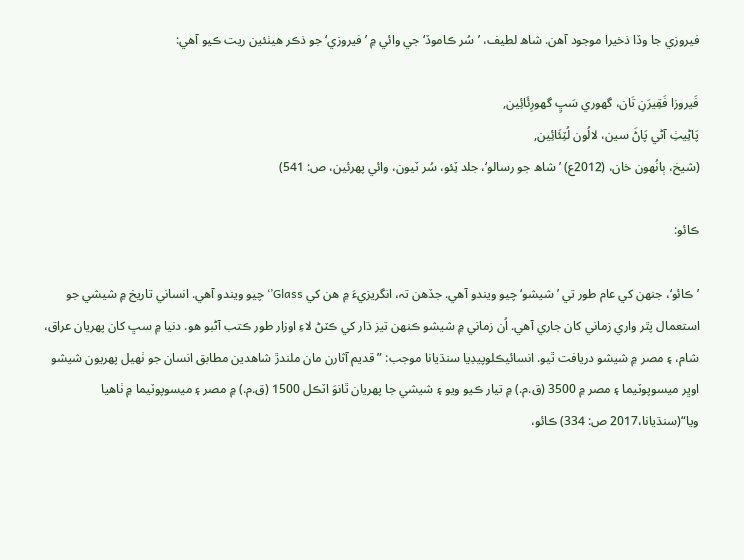فيروزي جا وڏا ذخيرا موجود آھن. شاھ لطيف، ’سُر ڪاموڏ‘ جي وائي ۾ ’فيروزي‘ جو ذڪر ھيٺئين ريت ڪيو آھي:

فَيروزا فَقِيرَنِ تَان، گهوري سَڀِ گهورِئَائِين,
پَاڻِيٺِ آڻي پَاڻَ سين، لالُون لُٽِئَائِين,
(شيخ، ٻانُهون خان، (2012ع) ’شاھ جو رسالو‘، جلد ٽِئو، سُر ٽيون، وائي پھرئين، ص: 541)

ڪائو:

’ڪائو‘، جنھن کي عام طور تي ’شيشو‘ چيو ويندو آھي. جڏهن تہ، انگريزيءَ ۾ ھن کي Glass’‘ چيو ويندو آھي. انساني تاريخ ۾ شيشي جو استعمال پٿر واري زماني کان جاري آھي. اُن زماني ۾ شيشو ڪنھن تيز ڌار کي ڪٽڻ لاءِ اوزار طور ڪتب آڻبو ھو. دنيا ۾ سڀ کان پھريان عراق، شام، ۽ مصر ۾ شيشو دريافت ٿيو. انسائيڪلوپيڊيا سنڌيانا موجب: ”قديم آثارن مان ملندڙ شاھدين مطابق انسان جو ٺھيل پھريون شيشو اوڀر ميسوپوٽيما ۽ مصر ۾ 3500 (ق.م.) ۾ تيار ڪيو ويو ۽ شيشي جا پھريان ٿانوَ اٽڪل 1500 (ق.م.) ۾ مصر ۽ ميسوپوٽيما ۾ ٺاھيا ويا“(سنڌيانا،2017 ص: 334) ڪائو،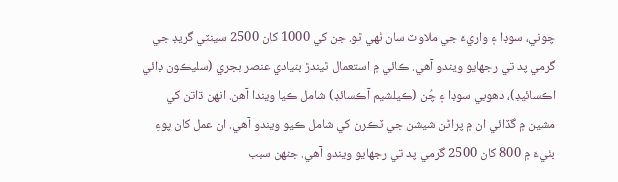چوني، سوڊا ۽ واريءَ جي ملاوٽ سان ٺھي ٿو. جن کي 1000 کان 2500 سينٽي گريڊ جي گرمي پد تي رجهايو ويندو آھي. ڪائي ۾ استعمال ٿيندڙ بنيادي عنصر بجري (سليڪون ڊائي اڪسائيڊ)، دھوبي سوڊا ۽ چُن (ڪيلشيم آڪسائڊ) شامل ڪيا ويندا آھن. انهن ڌاتن کي مشين ۾ گڏائي ان ۾ پراڻن شيشن جي ٽڪرن کي شامل ڪيو ويندو آھي. ان عمل کان پوءِ بٺيءَ ۾ 800 کان 2500 گرمي پد تي رجهايو ويندو آھي. جنھن سبب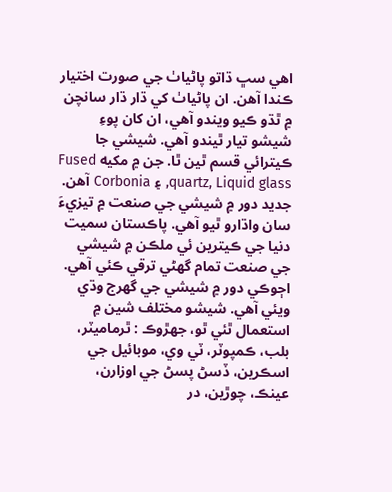اھي سڀ ڌاتو پاڻياٺ جي صورت اختيار ڪندا آھن. ان پاڻياٺ کي ڌار ڌار سانچن ۾ ٿڌو ڪيو ويندو آھي، ان کان پوءِ شيشو تيار ٿيندو آھي. شيشي جا ڪيترائي قسم ٿين ٿا. جن ۾ مکيه Fused quartz, Liquid glass, ۽ Corbonia آھن. جديد دور ۾ شيشي جي صنعت ۾ تيزيءَ سان واڌارو ٿيو آھي. پاڪستان سميت دنيا جي ڪيترين ئي ملڪن ۾ شيشي جي صنعت تمام گهڻي ترقي ڪئي آھي. اڄوڪي دور ۾ شيشي جي گهرج وڌي ويئي آھي. شيشو مختلف شين ۾ استعمال ٿئي ٿو، جھڙوڪ : ٿرماميٽر، بلب، ڪمپوٽر، ٽي وي، موبائيل جي اسڪرين، ڏسڻ پسڻ جي اوزارن، عينڪ، چوڙين، در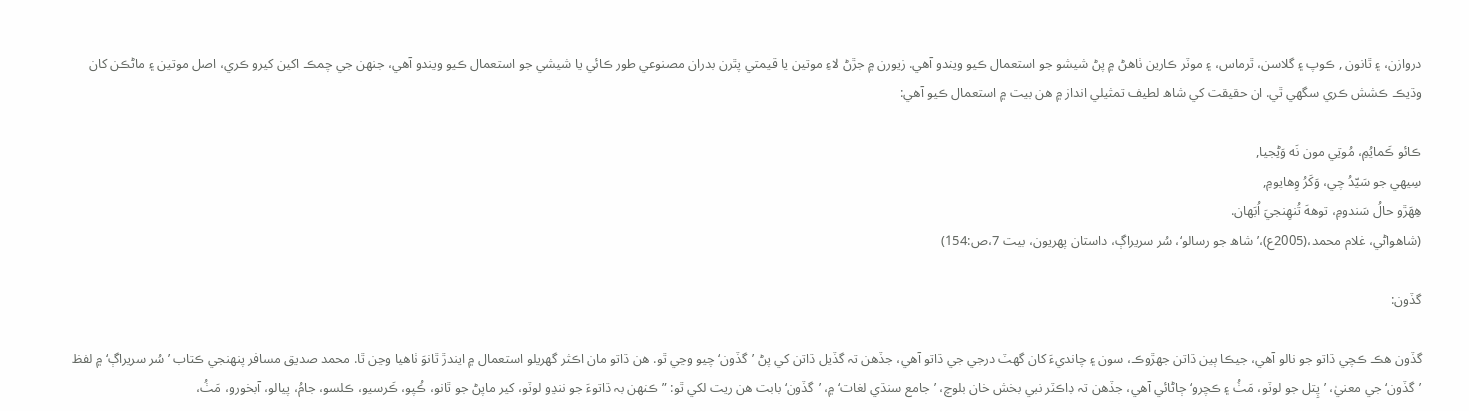دروازن، ۽ ٿانون , ڪوپ ۽ گلاسن، ٿرماس، ۽ موٽر ڪارين ٺاھڻ ۾ پڻ شيشو جو استعمال ڪيو ويندو آھي. زيورن ۾ جڙڻ لاءِ موتين يا قيمتي پٿرن بدران مصنوعي طور ڪائي يا شيشي جو استعمال ڪيو ويندو آھي، جنھن جي چمڪ اکين کيرو ڪري، اصل موتين ۽ ماڻڪن کان وڌيڪ ڪشش ڪري سگهي ٿي. ان حقيقت کي شاھ لطيف تمثيلي انداز ۾ ھن بيت ۾ استعمال ڪيو آھي:

ڪائو ڪَمايُمِ، مُوتِي مون نَه وَڻِجيا,
سِيهي جو سَيّدُ چي، وَکَرُ وِهايومِ,
ھِهَڙو حالُ سَندومِ، توههَ تُنھِنجيَ اُبَھان.
(شاھواڻي، غلام محمد،(2005ع)،’شاھ جو رسالو‘، سُر سريراڳ، داستان پھريون، بيت 7،ص:154)

گڏون:

گڏون ھڪ ڪچي ڌاتو جو نالو آھي، جيڪا ٻين ڌاتن جھڙوڪ، سون ۽ چانديءَ کان گهٽ درجي جي ڌاتو آھي، جڏهن تہ گڏيل ڌاتن کي پڻ ’گڏون‘ چيو وڃي ٿو. ھن ڌاتو مان اڪثر گهريلو استعمال ۾ ايندڙ ٿانوَ ٺاھيا وڃن ٿا. محمد صديق مسافر پنھنجي ڪتاب ’سُر سريراڳ‘ ۾ لفظ ’گڏون‘ جي معنيٰ، ’پِتل جو لوٽو، مَٺُ ۽ ڪچرو‘ ڄاڻائي آھي، جڏهن تہ ڊاڪٽر نبي بخش خان بلوچ، ’جامع سنڌي لغات‘ ۾، ’گڏون‘ بابت ھن ريت لکي ٿو: ”ڪنھن بہ ڌاتوءَ جو ننڍو لوٽو، کير ماپڻ جو ٿانو، ڪُپو، ڪَرسيو، ڪلسو، جامُ، پيالو، آبخورو، مَٺُ،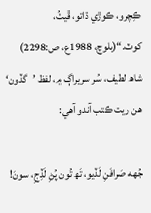ڪِچرو، ڪوڙي ڌاتو، ڦيٺُ، کوٽ.“(بلوچ، 1988ع، ص:2298) شاھ لطيف، سُر سريراڳ ۾، لفظ ’گڏون‘ ھن ريت ڪتب آندو آھي:

جُهه صَرافَنِ لَڏيو، تَھ تُون پُڻِ لَڏِجِ، سونَ!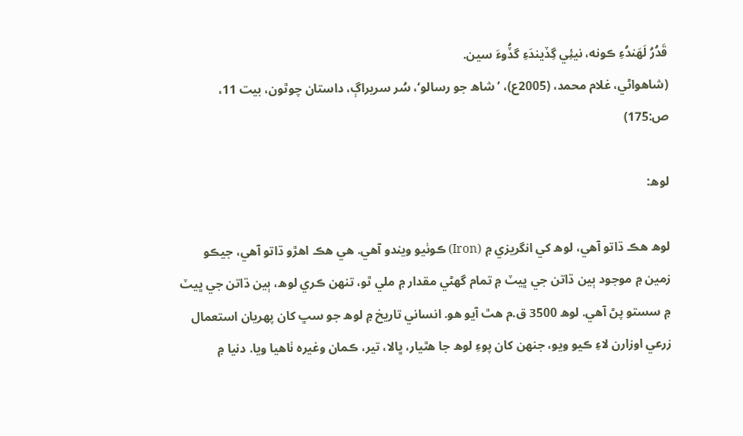قَدُرُ لَھَندُءِ ڪونه، نيئِي گِڏيندَءِ گڏُوءَ سين.
(شاھواڻي، غلام محمد، (2005ع)، ’شاھ جو رسالو‘، سُر سريراڳ، داستان چوٿون، بيت 11، ص:175)

لوھ:

لوھ ھڪ ڌاتو آھي، لوھ کي انگريزي ۾ (Iron) ڪوٺيو ويندو آھي. ھي ھڪ اھڙو ڌاتو آھي، جيڪو زمين ۾ موجود ٻين ڌاتن جي ڀيٽ ۾ تمام گهڻي مقدار ۾ ملي ٿو، تنھن ڪري لوھ، ٻين ڌاتن جي ڀيٽ ۾ سستو پڻ آھي. لوھ 3500 ق.م ھٿ آيو ھو. انساني تاريخ ۾ لوھ جو سڀ کان پھريان استعمال زرعي اوزارن لاءِ ڪيو ويو، جنھن کان پوءِ لوھ جا ھٿيار، ڀالا، تير، ڪمان وغيره ٺاھيا ويا. دنيا ۾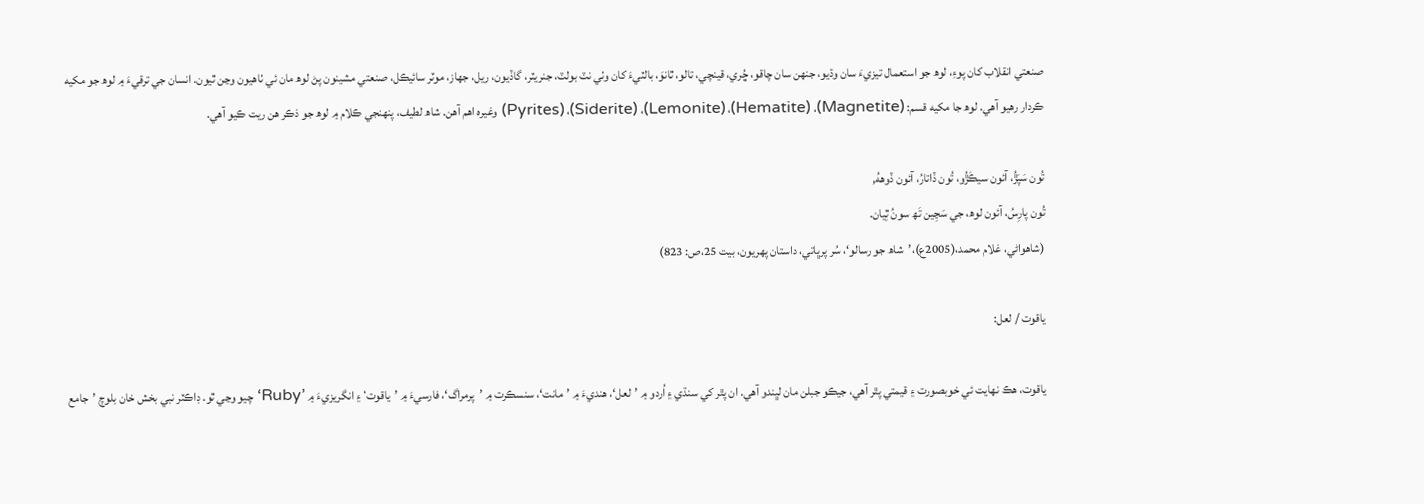صنعتي انقلاب کان پوءِ، لوھ جو استعمال تيزيءَ سان وڌيو، جنھن سان چاقو، ڇُري، قينچي، تالو، ٿانوَ، بالٽيءَ کان وٺي نٽ بولٽ، جنريٽر، گاڏيون، ريل، جهاز، موٽر سائيڪل، صنعتي مشينون پڻ لوھ مان ئي ٺاھيون وڃن ٿيون. انسان جي ترقيءَ ۾ لوھ جو مکيه ڪردار رهيو آھي. لوھ جا مکيه قسم: (Magnetite)، (Hematite)، (Lemonite)، (Siderite)، (Pyrites) وغيره اھم آھن. شاھ لطيف، پنھنجي ڪلام ۾ لوھ جو ذڪر ھن ريت ڪيو آھي.

تُون سَپَڙُ، آئون سيڪَڙُو، تُون ڏاتارُ، آئون ڏوههُ,
تُون پارِسُ، آئون لوھ، جي سَڃِين تَھ سونُ ٿِيان.
(شاھواڻي، غلام محمد،(2005ع)،’شاھ جو رسالو‘، سُر پرڀاتي، داستان پھريون، بيت 25،ص: 823)

ياقوت / لعل:

ياقوت، ھڪ نھايت ئي خوبصورت ۽ قيمتي پٿر آھي، جيڪو جبلن مان لڀندو آھي. ان پٿر کي سنڌي ۽ اُردو ۾ ’لعل‘، ھنديءَ ۾ ’مانت‘، سنسڪرت ۾ ’پرمراگ‘، فارسيءَ ۾ ’ياقوت‘ ۽ انگريزيءَ ۾ ’Ruby‘ چيو وڃي ٿو. ڊاڪٽر نبي بخش خان بلوچ ’جامع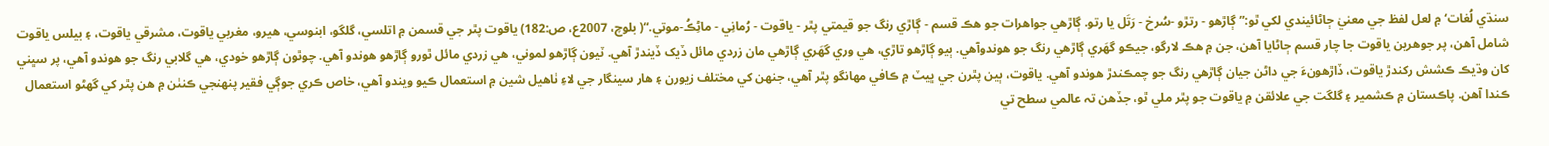سنڌي لُغات‘ ۾ لعل لفظ جي معنيٰ ڄاڻائيندي لکي ٿو:”ڳاڙهو - رتڙو -سُرخ - رَتَل يا رتو. ڳاڙهي جواھرات جو ھڪ قسم - ڳاڙي رنگ جو قيمتي پٿر - ياقوت - رُمانِي - ماڻِڪُ-موتي.“( بلوچ، 2007ع، ص:182) ياقوت پٿر جي قسمن ۾ اتلسي، گلگو، ابنوسي، ھيرو، مغربي ياقوت، مشرقي ياقوت، ۽ بيلس ياقوت شامل آھن، پر جوھرين ياقوت جا چار قسم ڄاڻايا آھن، جن ۾ ھڪ لارگو، جيڪو گھَري ڳاڙهي رنگ جو ھوندوآھي. ٻيو ڳاڙهو تاڙي، ھي وري گھَري ڳاڙهي مان زردي مائل ڏيک ڏيندڙ آھي. ٽيون ڳاڙهو لموني، ھي زردي مائل ٿورو ڳاڙهو ھوندو آھي. چوٿون ڳاڙهو خودي، ھي گلابي رنگ جو ھوندو آھي، پر سڀني کان وڌيڪ ڪشش رکندڙ ياقوت، ڏاڙهونءَ جي داڻن جيان ڳاڙهي رنگ جو چمڪندڙ ھوندو آھي. ياقوت، ٻين پٿرن جي ڀيٽ ۾ ڪافي مهانگو پٿر آھي، جنھن کي مختلف زيورن ۽ ھار سينگار جي لاءِ ٺاھيل شين ۾ استعمال ڪيو ويندو آھي، خاص ڪري جوڳي فقير پنھنجي ڪنٺن ۾ ھن پٿر کي گهڻو استعمال ڪندا آھن. پاڪستان ۾ ڪشمير ۽ گلگت جي علائقن ۾ ياقوت جو پٿر ملي ٿو، جڏھن تہ عالمي سطح تي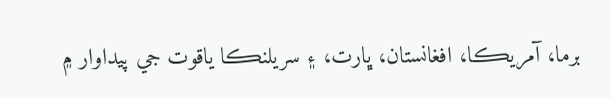برما، آمريڪا، افغانستان، ڀارت، ۽ سريلنڪا ياقوت جي پيداوار ۾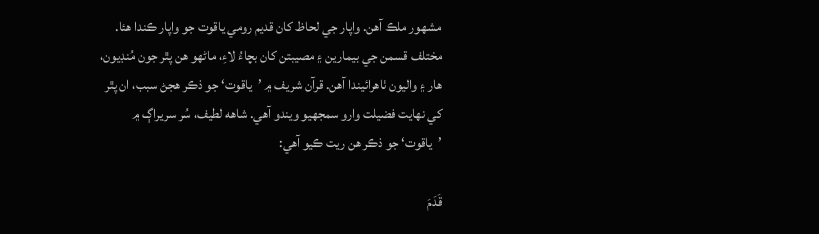مشھور ملڪ آھن. واپار جي لحاظ کان قديم رومي ياقوت جو واپار ڪندا ھئا. مختلف قسمن جي بيمارين ۽ مصيبتن کان بچاءُ لاءِ، ماڻهو ھن پٿر جون مُنڊيون، ھار ۽ واليون ٺاھرائيندا آھن. قرآن شريف ۾ ’ياقوت‘ جو ذڪر ھجڻ سبب، ان پٿر کي نهايت فضيلت وارو سمجهيو ويندو آھي. شاھه لطيف، سُر سريراڳ ۾ ’ياقوت‘ جو ذڪر ھن ريت ڪيو آھي:

قَدَمَ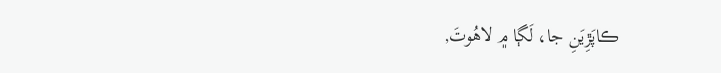ڪاپَڙِيَنِ جا، لَڳا ۾ لاھُوتَ,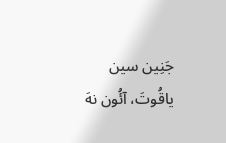جَنِين سين ياقُوتَ، آئُون نهَ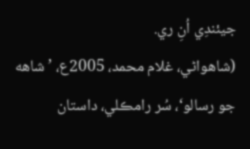جيئندِي اُنِ ري.
(شاھواڻي، غلام محمد، 2005ع، ’ شاھه جو رسالو‘، سُر رامڪلي، داستان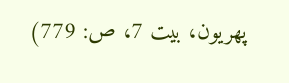پھريون، بيت 7، ص: 779)